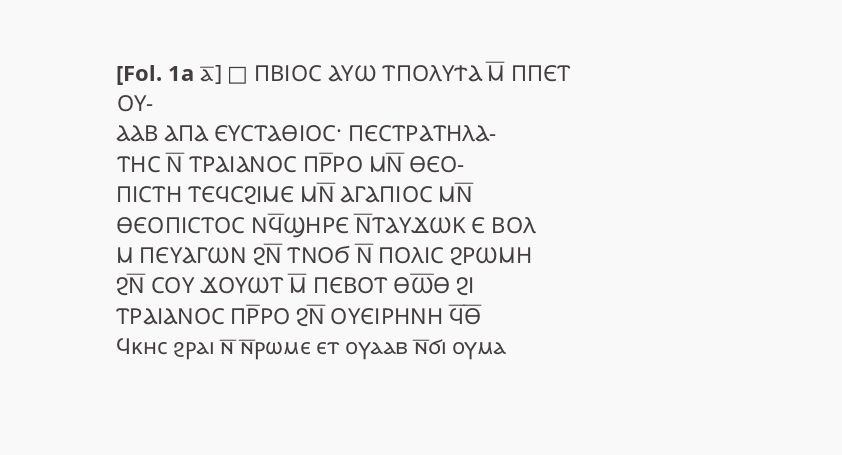[Fol. 1a ⲁ̅] □ ⲠⲂⲒⲞⲤ ⲀⲨⲰ ⲦⲠⲞⲖⲨϮⲀ Ⲙ̅ ⲠⲠⲈⲦ ⲞⲨ‐
ⲀⲀⲂ ⲀⲠⲀ ⲈⲨⲤⲦⲀⲐⲒⲞⲤ· ⲠⲈⲤⲦⲢⲀⲦⲎⲖⲀ‐
ⲦⲎⲤ Ⲛ̅ ⲦⲢⲀⲒⲀⲚⲞⲤ ⲠⲢ̅ⲢⲞ ⲘⲚ̅ ⲐⲈⲞ‐
ⲠⲒⲤⲦⲎ ⲦⲈϤⲤϨⲒⲘⲈ ⲘⲚ̅ ⲀⲄⲀⲠⲒⲞⲤ ⲘⲚ̅
ⲐⲈⲞⲠⲒⲤⲦⲞⲤ ⲚϤ̅ϢⲎⲢⲈ Ⲛ̅ⲦⲀⲨϪⲰⲔ Ⲉ ⲂⲞⲖ
Ⲙ ⲠⲈⲨⲀⲄⲰⲚ ϨⲚ̅ ⲦⲚⲞϬ Ⲛ̅ ⲠⲞⲖⲒⲤ ϨⲢⲰⲘⲎ
ϨⲚ̅ ⲤⲞⲨ ϪⲞⲨⲰⲦ Ⲙ̅ ⲠⲈⲂⲞⲦ ⲐⲰ̅Ⲑ ϨⲒ
ⲦⲢⲀⲒⲀⲚⲞⲤ ⲠⲢ̅ⲢⲞ ϨⲚ̅ ⲞⲨⲈⲒⲢⲎⲚⲎ Ϥ̅Ⲑ̅
Ϥⲕⲏⲥ ϩⲣⲁⲓ ⲛ̅ ⲛ̅ⲣⲱⲙⲉ ⲉⲧ ⲟⲩⲁⲁⲃ ⲛ̅ϭⲓ ⲟⲩⲙⲁ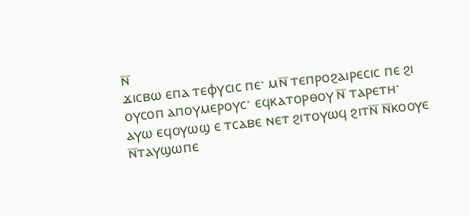ⲛ̅
ϫⲓⲥⲃⲱ ⲉⲡⲁ ⲧⲉⲫⲩⲥⲓⲥ ⲡⲉ· ⲙⲛ̅ ⲧⲉⲡⲣⲟϩⲁⲓⲣⲉⲥⲓⲥ ⲡⲉ ϩⲓ
ⲟⲩⲥⲟⲡ ⲁⲡⲟⲩⲙⲉⲣⲟⲩⲥ· ⲉϥⲕⲁⲧⲟⲣⲑⲟⲩ ⲛ̅ ⲧⲁⲣⲉⲧⲏ·
ⲁⲩⲱ ⲉϥⲟⲩⲱϣ ⲉ ⲧⲥⲁⲃⲉ ⲛⲉⲧ ϩⲓⲧⲟⲩⲱϥ ϩⲓⲧⲛ̅ ⲛ̅ⲕⲟⲟⲩⲉ
ⲛ̅ⲧⲁⲩϣⲱⲡⲉ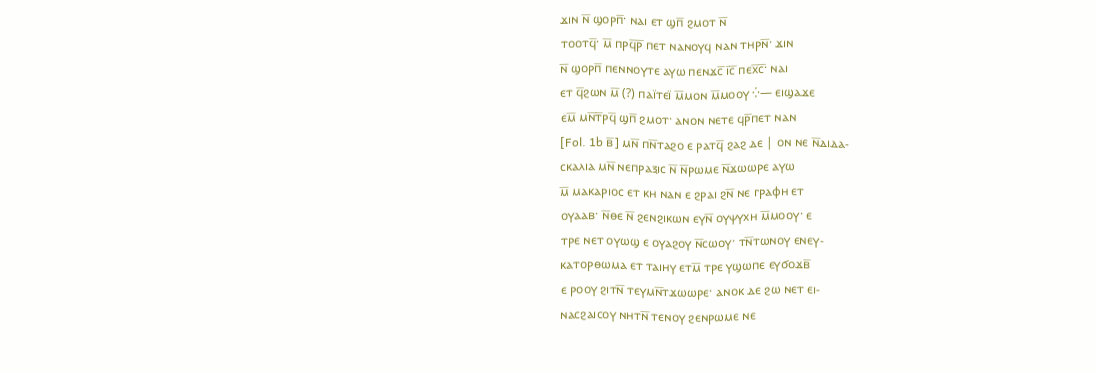ϫⲓⲛ ⲛ̅ ϣⲟⲣⲡ̅· ⲛⲁⲓ ⲉⲧ ϣⲡ̅ ϩⲙⲟⲧ ⲛ̅
ⲧⲟⲟⲧϥ̅· ⲙ̅ ⲡⲣϥ̅ⲣ̅ ⲡⲉⲧ ⲛⲁⲛⲟⲩϥ ⲛⲁⲛ ⲧⲏⲣⲛ̅· ϫⲓⲛ
ⲛ̅ ϣⲟⲣⲡ̅ ⲡⲉⲛⲛⲟⲩⲧⲉ ⲁⲩⲱ ⲡⲉⲛϫⲥ̅ ⲓ̅ⲥ̅ ⲡⲉⲭ̅ⲥ̅· ⲛⲁⲓ
ⲉⲧ ϥ̅ϩⲱⲛ ⲙ̅ (?) ⲡⲁⲓ̈ⲧⲉⲓ̈ ⲙ̅ⲙⲟⲛ ⲙ̅ⲙⲟⲟⲩ ⁛— ⲉⲓϣⲁϫⲉ
ⲉⲙ̅ ⲙⲛ̅ⲧ̅ⲣϥ̅ ϣⲡ̅ ϩⲙⲟⲧ· ⲁⲛⲟⲛ ⲛⲉⲧⲉ ϥⲣ̅ⲡⲉⲧ ⲛⲁⲛ
[Fol. 1b ⲃ̅] ⲙⲛ̅ ⲡⲛ̅ⲧⲁϩⲟ ⲉ ⲣⲁⲧϥ̅ ϩⲁϩ ⲇⲉ | ⲟⲛ ⲛⲉ ⲛ̅ⲇⲓⲇⲁ‐
ⲥⲕⲁⲗⲓⲁ ⲙⲛ̅ ⲛⲉⲡⲣⲁⲝⲓⲥ ⲛ̅ ⲛ̅ⲣⲱⲙⲉ ⲛ̅ϫⲱⲱⲣⲉ ⲁⲩⲱ
ⲙ̅ ⲙⲁⲕⲁⲣⲓⲟⲥ ⲉⲧ ⲕⲏ ⲛⲁⲛ ⲉ ϩⲣⲁⲓ ϩⲛ̅ ⲛⲉ ⲅⲣⲁⲫⲏ ⲉⲧ
ⲟⲩⲁⲁⲃ· ⲛ̅ⲑⲉ ⲛ̅ ϩⲉⲛϩⲓⲕⲱⲛ ⲉⲩⲛ̅ ⲟⲩⲯⲩⲭⲏ ⲙ̅ⲙⲟⲟⲩ· ⲉ
ⲧⲣⲉ ⲛⲉⲧ ⲟⲩⲱϣ ⲉ ⲟⲩⲁϩⲟⲩ ⲛ̅ⲥⲱⲟⲩ· ⲧⲛ̅ⲧⲱⲛⲟⲩ ⲉⲛⲉⲩ‐
ⲕⲁⲧⲟⲣⲑⲱⲙⲁ ⲉⲧ ⲧⲁⲓⲏⲩ ⲉⲧⲙ̅ ⲧⲣⲉ ⲩϣⲱⲡⲉ ⲉⲩϭⲟϫⲃ̅
ⲉ ⲣⲟⲟⲩ ϩⲓⲧⲛ̅ ⲧⲉⲩⲙⲛ̅ⲧϫⲱⲱⲣⲉ· ⲁⲛⲟⲕ ⲇⲉ ϩⲱ ⲛⲉⲧ ⲉⲓ‐
ⲛⲁⲥϩⲁⲓⲥⲟⲩ ⲛⲏⲧⲛ̅ ⲧⲉⲛⲟⲩ ϩⲉⲛⲣⲱⲙⲉ ⲛⲉ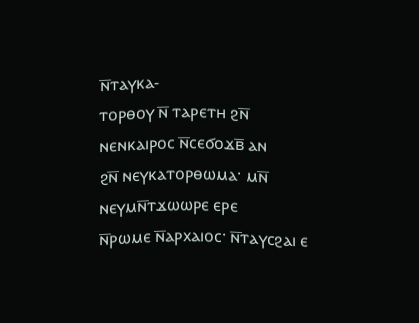ⲛ̅ⲧⲁⲩⲕⲁ‐
ⲧⲟⲣⲑⲟⲩ ⲛ̅ ⲧⲁⲣⲉⲧⲏ ϩⲛ̅ ⲛⲉⲛⲕⲁⲓⲣⲟⲥ ⲛ̅ⲥⲉϭⲟϫⲃ̅ ⲁⲛ
ϩⲛ̅ ⲛⲉⲩⲕⲁⲧⲟⲣⲑⲱⲙⲁ· ⲙⲛ̅ ⲛⲉⲩⲙⲛ̅ⲧϫⲱⲱⲣⲉ ⲉⲣⲉ
ⲛ̅ⲣⲱⲙⲉ ⲛ̅ⲁⲣⲭⲁⲓⲟⲥ· ⲛ̅ⲧⲁⲩⲥϩⲁⲓ ⲉ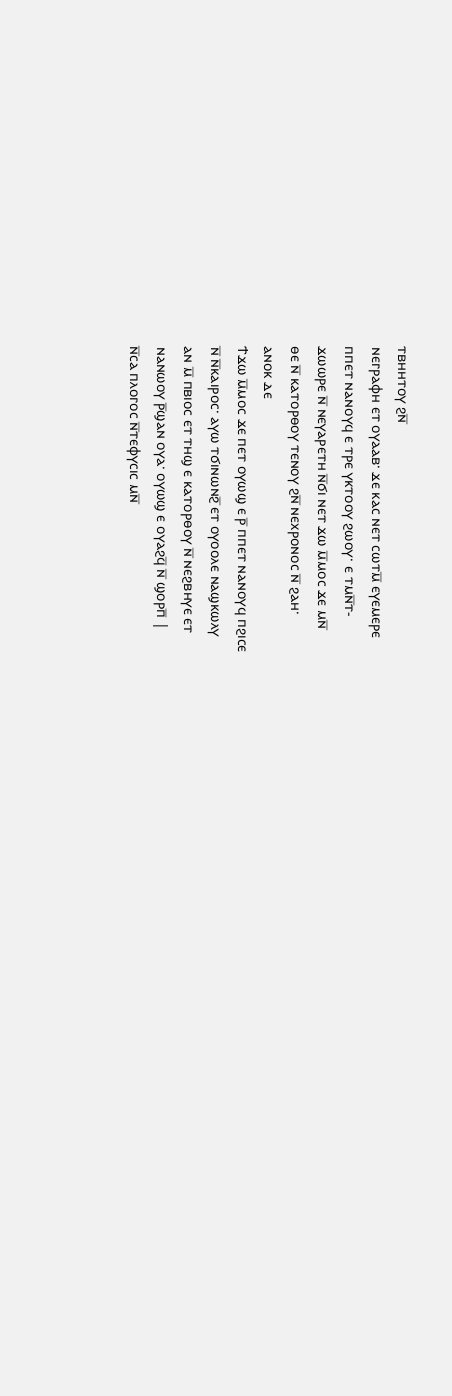ⲧⲃⲏⲏⲧⲟⲩ ϩⲛ̅
ⲛⲉⲅⲣⲁⲫⲏ ⲉⲧ ⲟⲩⲁⲁⲃ· ϫⲉ ⲕⲁⲥ ⲛⲉⲧ ⲥⲱⲧⲙ̅ ⲉⲩⲉⲙⲉⲣⲉ
ⲡⲡⲉⲧ ⲛⲁⲛⲟⲩϥ ⲉ ⲧⲣⲉ ⲩⲕⲧⲟⲟⲩ ϩⲱⲟⲩ· ⲉ ⲧⲙⲛ̅ⲧ‐
ϫⲱⲱⲣⲉ ⲛ̅ ⲛⲉⲩⲁⲣⲉⲧⲏ ⲛ̅ϭⲓ ⲛⲉⲧ ϫⲱ ⲙ̅ⲙⲟⲥ ϫⲉ ⲙⲛ̅
ⲑⲉ ⲛ̅ ⲕⲁⲧⲟⲣⲑⲟⲩ ⲧⲉⲛⲟⲩ ϩⲛ̅ ⲛⲉⲭⲣⲟⲛⲟⲥ ⲛ̅ ϩⲁⲏ·
ⲁⲛⲟⲕ ⲇⲉ
Ϯϫⲱ ⲙ̅ⲙⲟⲥ ϫⲉ ⲡⲉⲧ ⲟⲩⲱϣ ⲉ ⲣ̅ ⲡⲡⲉⲧ ⲛⲁⲛⲟⲩϥ ⲡϩⲓⲥⲉ
ⲛ̅ ⲛ̅ⲕⲁⲓⲣⲟⲥ· ⲁⲩⲱ ⲧϭⲓⲛⲱⲛϩ̅ ⲉⲧ ⲟⲩⲟⲟⲗⲉ ⲛⲁϣⲕⲱⲗⲩ
ⲁⲛ ⲙ̅ ⲡⲃⲓⲟⲥ ⲉⲧ ⲧⲏϣ ⲉ ⲕⲁⲧⲟⲣⲑⲟⲩ ⲛ̅ ⲛⲉϩⲃⲏⲩⲉ ⲉⲧ
ⲛⲁⲛⲱⲟⲩ ⲣ̅ϣⲁⲛ ⲟⲩⲁ· ⲟⲩⲱϣ ⲉ ⲟⲩⲁϩϥ̅ ⲛ̅ ϣⲟⲣⲡ̅ |
ⲛ̅ⲥⲁ ⲡⲗⲟⲅⲟⲥ ⲛ̅ⲧⲉⲫⲩⲥⲓⲥ ⲙⲛ̅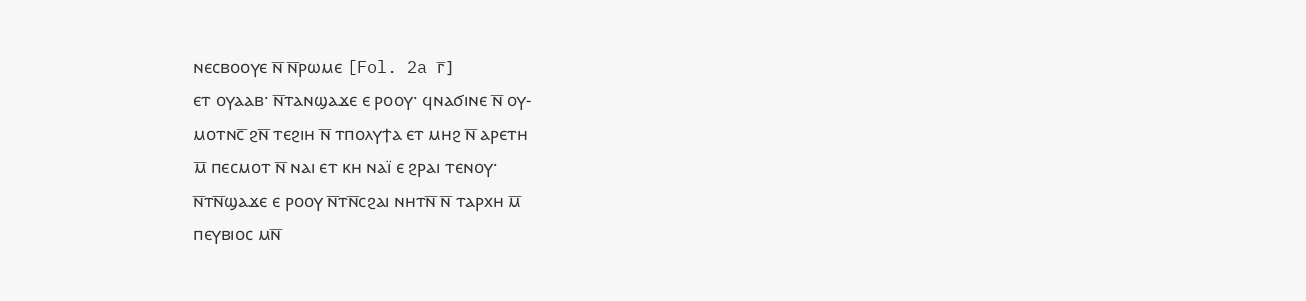ⲛⲉⲥⲃⲟⲟⲩⲉ ⲛ̅ ⲛ̅ⲣⲱⲙⲉ [Fol. 2a ⲅ̅]
ⲉⲧ ⲟⲩⲁⲁⲃ· ⲛ̅ⲧⲁⲛϣⲁϫⲉ ⲉ ⲣⲟⲟⲩ· ϥⲛⲁϭⲓⲛⲉ ⲛ̅ ⲟⲩ‐
ⲙⲟⲧⲛⲥ̅ ϩⲛ̅ ⲧⲉϩⲓⲏ ⲛ̅ ⲧⲡⲟⲗⲩϯⲁ ⲉⲧ ⲙⲏϩ ⲛ̅ ⲁⲣⲉⲧⲏ
ⲙ̅ ⲡⲉⲥⲙⲟⲧ ⲛ̅ ⲛⲁⲓ ⲉⲧ ⲕⲏ ⲛⲁⲓ̈ ⲉ ϩⲣⲁⲓ ⲧⲉⲛⲟⲩ·
ⲛ̅ⲧⲛ̅ϣⲁϫⲉ ⲉ ⲣⲟⲟⲩ ⲛ̅ⲧⲛ̅ⲥϩⲁⲓ ⲛⲏⲧⲛ̅ ⲛ̅ ⲧⲁⲣⲭⲏ ⲙ̅
ⲡⲉⲩⲃⲓⲟⲥ ⲙⲛ̅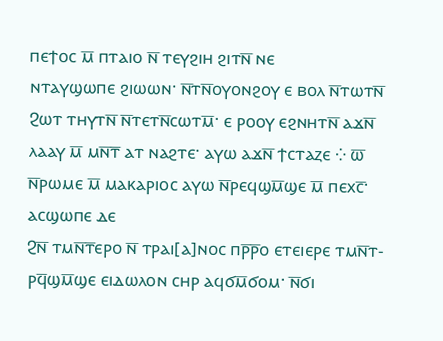ⲡⲉϯⲟⲥ ⲙ̅ ⲡⲧⲁⲓⲟ ⲛ̅ ⲧⲉⲩϩⲓⲏ ϩⲓⲧⲛ̅ ⲛⲉ
ⲛⲧⲁⲩϣⲱⲡⲉ ϩⲓⲱⲱⲛ· ⲛ̅ⲧⲛ̅ⲟⲩⲟⲛϩⲟⲩ ⲉ ⲃⲟⲗ ⲛ̅ⲧⲱⲧⲛ̅
Ϩⲱⲧ ⲧⲏⲩⲧⲛ̅ ⲛ̅ⲧⲉⲧⲛ̅ⲥⲱⲧⲙ̅· ⲉ ⲣⲟⲟⲩ ⲉϩⲛⲏⲧⲛ̅ ⲁϫⲛ̅
ⲗⲁⲁⲩ ⲙ̅ ⲙⲛ̅ⲧ̅ ⲁⲧ ⲛⲁϩⲧⲉ· ⲁⲩⲱ ⲁϫⲛ̅ ϯⲥⲧⲁⲍⲉ ⁛ ⲱ̅
ⲛ̅ⲣⲱⲙⲉ ⲙ̅ ⲙⲁⲕⲁⲣⲓⲟⲥ ⲁⲩⲱ ⲛ̅ⲣⲉϥϣⲙ̅ϣⲉ ⲙ̅ ⲡⲉⲭⲥ̅·
ⲁⲥϣⲱⲡⲉ ⲇⲉ
Ϩⲛ̅ ⲧⲙⲛ̅ⲧ̅ⲉⲣⲟ ⲛ̅ ⲧⲣⲁⲓ[ⲁ]ⲛⲟⲥ ⲡⲣ̅ⲣ̅ⲟ ⲉⲧⲉⲓⲉⲣⲉ ⲧⲙⲛ̅ⲧ‐
ⲣϥ̅ϣⲙ̅ϣⲉ ⲉⲓⲇⲱⲗⲟⲛ ⲥⲏⲣ ⲁϥϭⲙ̅ϭⲟⲙ· ⲛ̅ϭⲓ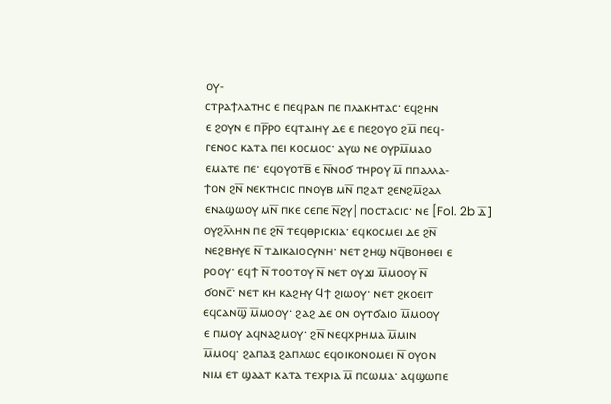ⲟⲩ‐
ⲥⲧⲣⲁϯⲗⲁⲧⲏⲥ ⲉ ⲡⲉϥⲣⲁⲛ ⲡⲉ ⲡⲗⲁⲕⲏⲧⲁⲥ· ⲉϥϩⲏⲛ
ⲉ ϩⲟⲩⲛ ⲉ ⲡⲣ̅ⲣⲟ ⲉϥⲧⲁⲓⲏⲩ ⲇⲉ ⲉ ⲡⲉϩⲟⲩⲟ ϩⲙ̅ ⲡⲉϥ‐
ⲅⲉⲛⲟⲥ ⲕⲁⲧⲁ ⲡⲉⲓ ⲕⲟⲥⲙⲟⲥ· ⲁⲩⲱ ⲛⲉ ⲟⲩⲣⲙ̅ⲙⲁⲟ
ⲉⲙⲁⲧⲉ ⲡⲉ· ⲉϥⲟⲩⲟⲧⲃ̅ ⲉ ⲛ̅ⲛⲟϭ ⲧⲏⲣⲟⲩ ⲙ̅ ⲡⲡⲁⲗⲗⲁ‐
ϯⲟⲛ ϩⲛ̅ ⲛⲉⲕⲧⲏⲥⲓⲥ ⲡⲛⲟⲩⲃ ⲙⲛ̅ ⲡϩⲁⲧ ϩⲉⲛϩⲙ̅ϩⲁⲗ
ⲉⲛⲁϣⲱⲟⲩ ⲙⲛ̅ ⲡⲕⲉ ⲥⲉⲡⲉ ⲛ̅ϩⲩ|ⲡⲟⲥⲧⲁⲥⲓⲥ· ⲛⲉ [Fol. 2b ⲇ̅]
ⲟⲩϩⲗ̅ⲗⲏⲛ ⲡⲉ ϩⲛ̅ ⲧⲉϥⲑⲣⲓⲥⲕⲓⲁ· ⲉϥⲕⲟⲥⲙⲉⲓ ⲇⲉ ϩⲛ̅
ⲛⲉϩⲃⲏⲩⲉ ⲛ̅ ⲧⲇⲓⲕⲁⲓⲟⲥⲩⲛⲏ· ⲛⲉⲧ ϩⲏϣ ⲛϥ̅ⲃⲟⲏⲑⲉⲓ ⲉ
ⲣⲟⲟⲩ· ⲉϥϯ ⲛ̅ ⲧⲟⲟⲧⲟⲩ ⲛ̅ ⲛⲉⲧ ⲟⲩϫⲓ ⲙ̅ⲙⲟⲟⲩ ⲛ̅
ϭⲟⲛⲥ̅· ⲛⲉⲧ ⲕⲏ ⲕⲁϩⲏⲩ Ϥϯ ϩⲓⲱⲟⲩ· ⲛⲉⲧ ϩⲕⲟⲉⲓⲧ
ⲉϥⲥⲁⲛϣ̅ ⲙ̅ⲙⲟⲟⲩ· ϩⲁϩ ⲇⲉ ⲟⲛ ⲟⲩⲧϭⲁⲓⲟ ⲙ̅ⲙⲟⲟⲩ
ⲉ ⲡⲙⲟⲩ ⲁϥⲛⲁϩⲙⲟⲩ· ϩⲛ̅ ⲛⲉϥⲭⲣⲏⲙⲁ ⲙ̅ⲙⲓⲛ
ⲙ̅ⲙⲟϥ· ϩⲁⲡⲁⲝ ϩⲁⲡⲗⲱⲥ ⲉϥⲟⲓⲕⲟⲛⲟⲙⲉⲓ ⲛ̅ ⲟⲩⲟⲛ
ⲛⲓⲙ ⲉⲧ ϣⲁⲁⲧ ⲕⲁⲧⲁ ⲧⲉⲭⲣⲓⲁ ⲙ̅ ⲡⲥⲱⲙⲁ· ⲁϥϣⲱⲡⲉ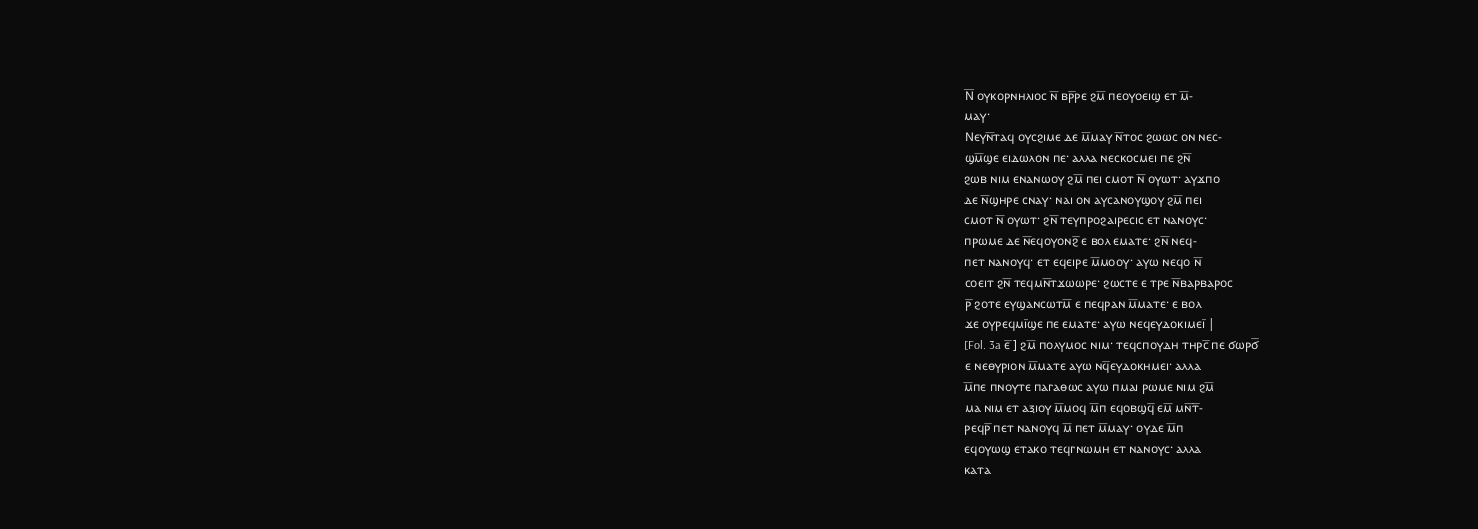Ⲛ̅ ⲟⲩⲕⲟⲣⲛⲏⲗⲓⲟⲥ ⲛ̅ ⲃⲣ̅ⲣⲉ ϩⲙ̅ ⲡⲉⲟⲩⲟⲉⲓϣ ⲉⲧ ⲙ̅‐
ⲙⲁⲩ·
Ⲛⲉⲩⲛ̅ⲧⲁϥ ⲟⲩⲥϩⲓⲙⲉ ⲇⲉ ⲙ̅ⲙⲁⲩ ⲛ̅ⲧⲟⲥ ϩⲱⲱⲥ ⲟⲛ ⲛⲉⲥ‐
ϣⲙ̅ϣⲉ ⲉⲓⲇⲱⲗⲟⲛ ⲡⲉ· ⲁⲗⲗⲁ ⲛⲉⲥⲕⲟⲥⲙⲉⲓ ⲡⲉ ϩⲛ̅
ϩⲱⲃ ⲛⲓⲙ ⲉⲛⲁⲛⲱⲟⲩ ϩⲙ̅ ⲡⲉⲓ ⲥⲙⲟⲧ ⲛ̅ ⲟⲩⲱⲧ· ⲁⲩϫⲡⲟ
ⲇⲉ ⲛ̅ϣⲏⲣⲉ ⲥⲛⲁⲩ· ⲛⲁⲓ ⲟⲛ ⲁⲩⲥⲁⲛⲟⲩϣⲟⲩ ϩⲙ̅ ⲡⲉⲓ
ⲥⲙⲟⲧ ⲛ̅ ⲟⲩⲱⲧ· ϩⲛ̅ ⲧⲉⲩⲡⲣⲟϩⲁⲓⲣⲉⲥⲓⲥ ⲉⲧ ⲛⲁⲛⲟⲩⲥ·
ⲡⲣⲱⲙⲉ ⲇⲉ ⲛ̅ⲉϥⲟⲩⲟⲛϩ̅ ⲉ ⲃⲟⲗ ⲉⲙⲁⲧⲉ· ϩⲛ̅ ⲛⲉϥ‐
ⲡⲉⲧ ⲛⲁⲛⲟⲩϥ· ⲉⲧ ⲉϥⲉⲓⲣⲉ ⲙ̅ⲙⲟⲟⲩ· ⲁⲩⲱ ⲛⲉϥⲟ ⲛ̅
ⲥⲟⲉⲓⲧ ϩⲛ̅ ⲧⲉϥⲙⲛ̅ⲧϫⲱⲱⲣⲉ· ϩⲱⲥⲧⲉ ⲉ ⲧⲣⲉ ⲛ̅ⲃⲁⲣⲃⲁⲣⲟⲥ
ⲣ̅ ϩⲟⲧⲉ ⲉⲩϣⲁⲛⲥⲱⲧⲙ̅ ⲉ ⲡⲉϥⲣⲁⲛ ⲙ̅ⲙⲁⲧⲉ· ⲉ ⲃⲟⲗ
ϫⲉ ⲟⲩⲣⲉϥⲙⲓ̅ϣⲉ ⲡⲉ ⲉⲙⲁⲧⲉ· ⲁⲩⲱ ⲛⲉϥⲉⲩⲇⲟⲕⲓⲙⲉⲓ̅ |
[Fol. 3a ⲉ̅] ϩⲙ̅ ⲡⲟⲗⲩⲙⲟⲥ ⲛⲓⲙ· ⲧⲉϥⲥⲡⲟⲩⲇⲏ ⲧⲏⲣⲥ̅ ⲡⲉ ϭⲱⲣϭ̅
ⲉ ⲛⲉⲑⲩⲣⲓⲟⲛ ⲙ̅ⲙⲁⲧⲉ ⲁⲩⲱ ⲛϥ̅ⲉⲩⲇⲟⲕⲏⲙⲉⲓ· ⲁⲗⲗⲁ
ⲙ̅ⲡⲉ ⲡⲛⲟⲩⲧⲉ ⲡⲁⲅⲁⲑⲱⲥ ⲁⲩⲱ ⲡⲙⲁⲓ ⲣⲱⲙⲉ ⲛⲓⲙ ϩⲙ̅
ⲙⲁ ⲛⲓⲙ ⲉⲧ ⲁⲝⲓⲟⲩ ⲙ̅ⲙⲟϥ ⲙ̅ⲡ ⲉϥⲟⲃϣϥ̅ ⲉⲙ̅ ⲙⲛ̅ⲧ̅‐
ⲣⲉϥⲣ̅ ⲡⲉⲧ ⲛⲁⲛⲟⲩϥ ⲙ̅ ⲡⲉⲧ ⲙ̅ⲙⲁⲩ· ⲟⲩⲇⲉ ⲙ̅ⲡ
ⲉϥⲟⲩⲱϣ ⲉⲧⲁⲕⲟ ⲧⲉϥⲅⲛⲱⲙⲏ ⲉⲧ ⲛⲁⲛⲟⲩⲥ· ⲁⲗⲗⲁ
ⲕⲁⲧⲁ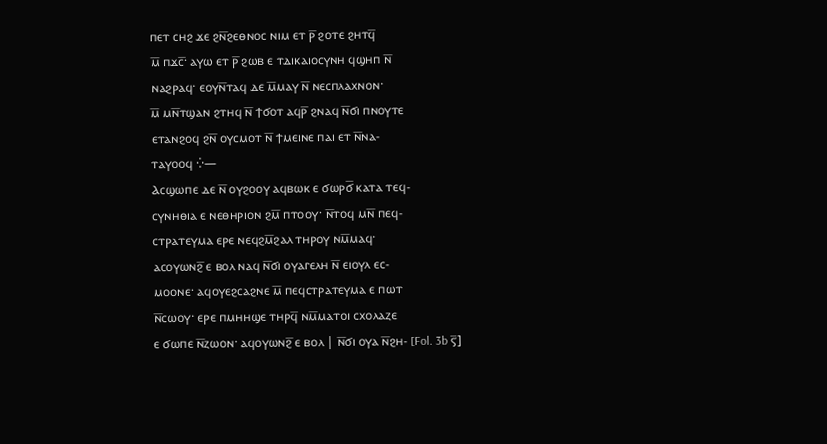ⲡⲉⲧ ⲥⲏϩ ϫⲉ ϩⲛ̅ϩⲉⲑⲛⲟⲥ ⲛⲓⲙ ⲉⲧ ⲣ̅ ϩⲟⲧⲉ ϩⲏⲧϥ̅
ⲙ̅ ⲡϫⲥ̅· ⲁⲩⲱ ⲉⲧ ⲣ̅ ϩⲱⲃ ⲉ ⲧⲇⲓⲕⲁⲓⲟⲥⲩⲛⲏ ϥϣⲏⲡ ⲛ̅
ⲛⲁϩⲣⲁϥ· ⲉⲟⲩⲛ̅ⲧⲁϥ ⲇⲉ ⲙ̅ⲙⲁⲩ ⲛ̅ ⲛⲉⲥⲡⲗⲁⲭⲛⲟⲛ·
ⲙ̅ ⲙⲛ̅ⲧϣⲁⲛ ϩⲧⲏϥ ⲛ̅ ϯϭⲟⲧ ⲁϥⲣ̅ ϩⲛⲁϥ ⲛ̅ϭⲓ ⲡⲛⲟⲩⲧⲉ
ⲉⲧⲁⲛϩⲟϥ ϩⲛ̅ ⲟⲩⲥⲙⲟⲧ ⲛ̅ ϯⲙⲉⲓⲛⲉ ⲡⲁⲓ ⲉⲧ ⲛ̅ⲛⲁ‐
ⲧⲁⲩⲟⲟϥ ⁛—
Ⲁⲥϣⲱⲡⲉ ⲇⲉ ⲛ̅ ⲟⲩϩⲟⲟⲩ ⲁϥⲃⲱⲕ ⲉ ϭⲱⲣϭ̅ ⲕⲁⲧⲁ ⲧⲉϥ‐
ⲥⲩⲛⲏⲑⲓⲁ ⲉ ⲛⲉⲑⲏⲣⲓⲟⲛ ϩⲙ̅ ⲡⲧⲟⲟⲩ· ⲛ̅ⲧⲟϥ ⲙⲛ̅ ⲡⲉϥ‐
ⲥⲧⲣⲁⲧⲉⲩⲙⲁ ⲉⲣⲉ ⲛⲉϥϩⲙ̅ϩⲁⲗ ⲧⲏⲣⲟⲩ ⲛⲙ̅ⲙⲁϥ·
ⲁⲥⲟⲩⲱⲛϩ̅ ⲉ ⲃⲟⲗ ⲛⲁϥ ⲛ̅ϭⲓ ⲟⲩⲁⲅⲉⲗⲏ ⲛ̅ ⲉⲓⲟⲩⲗ ⲉⲥ‐
ⲙⲟⲟⲛⲉ· ⲁϥⲟⲩⲉϩⲥⲁϩⲛⲉ ⲙ̅ ⲡⲉϥⲥⲧⲣⲁⲧⲉⲩⲙⲁ ⲉ ⲡⲱⲧ
ⲛ̅ⲥⲱⲟⲩ· ⲉⲣⲉ ⲡⲙⲏⲏϣⲉ ⲧⲏⲣϥ̅ ⲛⲙ̅ⲙⲁⲧⲟⲓ ⲥⲭⲟⲗⲁⲍⲉ
ⲉ ϭⲱⲡⲉ ⲛ̅ⲍⲱⲟⲛ· ⲁϥⲟⲩⲱⲛϩ̅ ⲉ ⲃⲟⲗ | ⲛ̅ϭⲓ ⲟⲩⲁ ⲛ̅ϩⲏ‐ [Fol. 3b ⲋ̅]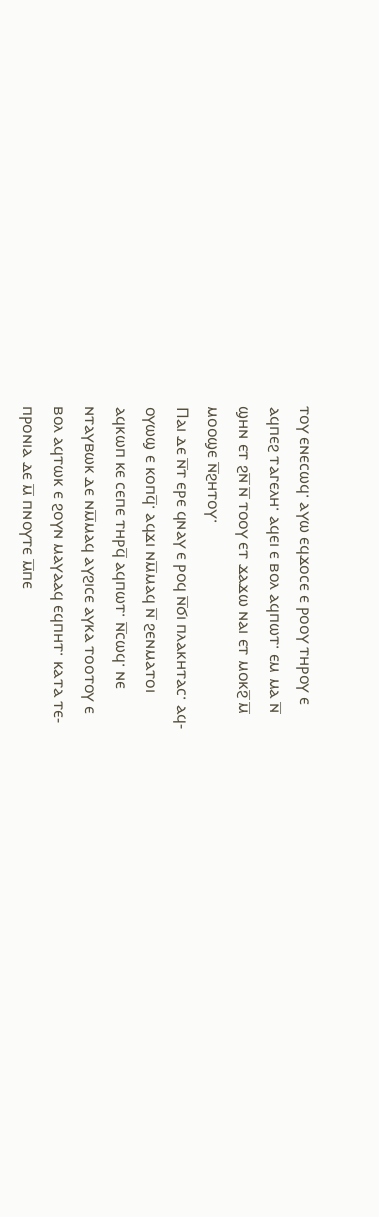ⲧⲟⲩ ⲉⲛⲉⲥⲱϥ· ⲁⲩⲱ ⲉϥϫⲟⲥⲉ ⲉ ⲣⲟⲟⲩ ⲧⲏⲣⲟⲩ ⲉ
ⲁϥⲡⲉϩ ⲧⲁⲅⲉⲗⲏ· ⲁϥⲉⲓ ⲉ ⲃⲟⲗ ⲁϥⲡⲱⲧ· ⲉⲙ ⲙⲁ ⲛ̅
ϣⲏⲛ ⲉⲧ ϩⲛ̅ ⲛ̅ ⲧⲟⲟⲩ ⲉⲧ ϫⲁϫⲱ ⲛⲁⲓ ⲉⲧ ⲙⲟⲕϩ̅ ⲙ̅
ⲙⲟⲟϣⲉ ⲛ̅ϩⲏⲧⲟⲩ·
Ⲡⲁⲓ ⲇⲉ ⲛ̅ⲧ ⲉⲣⲉ ϥⲛⲁⲩ ⲉ ⲣⲟϥ ⲛ̅ϭⲓ ⲡⲗⲁⲕⲏⲧⲁⲥ· ⲁϥ‐
ⲟⲩⲱϣ ⲉ ⲕⲟⲡϥ̅· ⲁϥϫⲓ ⲛⲙ̅ⲙⲁϥ ⲛ̅ ϩⲉⲛⲙⲁⲧⲟⲓ
ⲁϥⲕⲱⲡ ⲕⲉ ⲥⲉⲡⲉ ⲧⲏⲣϥ̅ ⲁϥⲡⲱⲧ· ⲛ̅ⲥⲱϥ· ⲛⲉ
ⲛⲧⲁⲩⲃⲱⲕ ⲇⲉ ⲛⲙ̅ⲙⲁϥ ⲁⲩϩⲓⲥⲉ ⲁⲩⲕⲁ ⲧⲟⲟⲧⲟⲩ ⲉ
ⲃⲟⲗ ⲁϥⲧⲱⲕ ⲉ ϩⲟⲩⲛ ⲙⲁⲩⲁⲁϥ ⲉϥⲡⲏⲧ· ⲕⲁⲧⲁ ⲧⲉ‐
ⲡⲣⲟⲛⲓⲁ ⲇⲉ ⲙ̅ ⲡⲛⲟⲩⲧⲉ ⲙ̅ⲡⲉ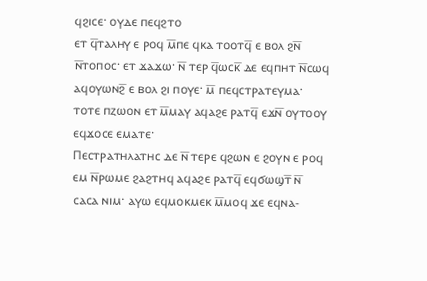ϥϩⲓⲥⲉ· ⲟⲩⲇⲉ ⲡⲉϥϩⲧⲟ
ⲉⲧ ϥ̅ⲧⲁⲗⲏⲩ ⲉ ⲣⲟϥ ⲙ̅ⲡⲉ ϥⲕⲁ ⲧⲟⲟⲧϥ̅ ⲉ ⲃⲟⲗ ϩⲛ̅
ⲛ̅ⲧⲟⲡⲟⲥ· ⲉⲧ ϫⲁϫⲱ· ⲛ̅ ⲧⲉⲣ ϥ̅ⲱⲥⲕ̅ ⲇⲉ ⲉϥⲡⲏⲧ ⲛ̅ⲥⲱϥ
ⲁϥⲟⲩⲱⲛϩ̅ ⲉ ⲃⲟⲗ ϩⲓ ⲡⲟⲩⲉ· ⲙ̅ ⲡⲉϥⲥⲧⲣⲁⲧⲉⲩⲙⲁ·
ⲧⲟⲧⲉ ⲡⲍⲱⲟⲛ ⲉⲧ ⲙ̅ⲙⲁⲩ ⲁϥⲁϩⲉ ⲣⲁⲧϥ̅ ⲉϫⲛ̅ ⲟⲩⲧⲟⲟⲩ
ⲉϥϫⲟⲥⲉ ⲉⲙⲁⲧⲉ·
Ⲡⲉⲥⲧⲣⲁⲧⲏⲗⲁⲧⲏⲥ ⲇⲉ ⲛ̅ ⲧⲉⲣⲉ ϥϩⲱⲛ ⲉ ϩⲟⲩⲛ ⲉ ⲣⲟϥ
ⲉⲙ ⲛ̅ⲣⲱⲙⲉ ϩⲁϩⲧⲏϥ ⲁϥⲁϩⲉ ⲣⲁⲧϥ̅ ⲉϥϭⲱϣⲧ̅ ⲛ̅
ⲥⲁⲥⲁ ⲛⲓⲙ· ⲁⲩⲱ ⲉϥⲙⲟⲕⲙⲉⲕ ⲙ̅ⲙⲟϥ ϫⲉ ⲉϥⲛⲁ‐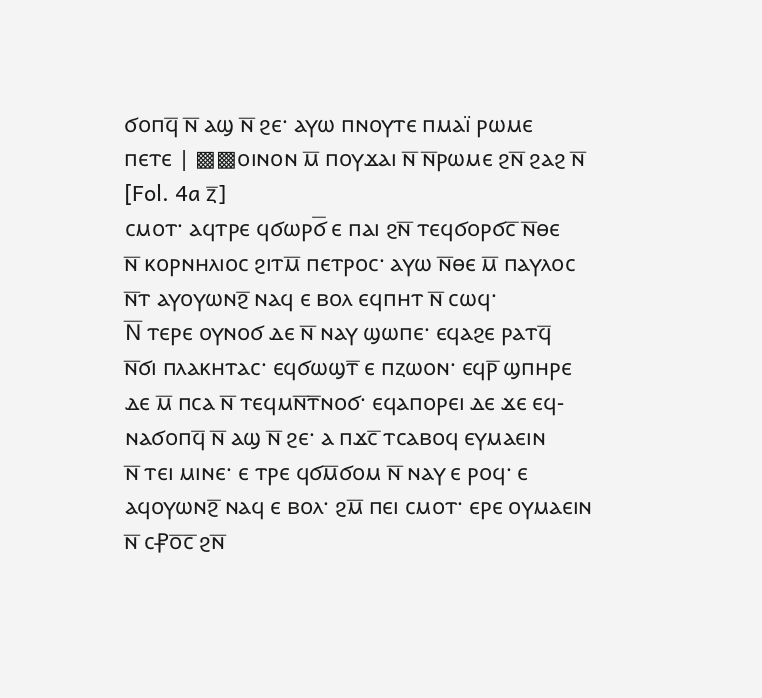ϭⲟⲡϥ̅ ⲛ̅ ⲁϣ ⲛ̅ ϩⲉ· ⲁⲩⲱ ⲡⲛⲟⲩⲧⲉ ⲡⲙⲁⲓ̈ ⲣⲱⲙⲉ
ⲡⲉⲧⲉ | ▩▩ⲟⲓⲛⲟⲛ ⲙ̅ ⲡⲟⲩϫⲁⲓ ⲛ̅ ⲛ̅ⲣⲱⲙⲉ ϩⲛ̅ ϩⲁϩ ⲛ̅ [Fol. 4a ⲍ̅]
ⲥⲙⲟⲧ· ⲁϥⲧⲣⲉ ϥϭⲱⲣϭ̅ ⲉ ⲡⲁⲓ ϩⲛ̅ ⲧⲉϥϭⲟⲣϭⲥ̅ ⲛ̅ⲑⲉ
ⲛ̅ ⲕⲟⲣⲛⲏⲗⲓⲟⲥ ϩⲓⲧⲙ̅ ⲡⲉⲧⲣⲟⲥ· ⲁⲩⲱ ⲛ̅ⲑⲉ ⲙ̅ ⲡⲁⲩⲗⲟⲥ
ⲛ̅ⲧ ⲁⲩⲟⲩⲱⲛϩ̅ ⲛⲁϥ ⲉ ⲃⲟⲗ ⲉϥⲡⲏⲧ ⲛ̅ ⲥⲱϥ·
Ⲛ̅ ⲧⲉⲣⲉ ⲟⲩⲛⲟϭ ⲇⲉ ⲛ̅ ⲛⲁⲩ ϣⲱⲡⲉ· ⲉϥⲁϩⲉ ⲣⲁⲧϥ̅
ⲛ̅ϭⲓ ⲡⲗⲁⲕⲏⲧⲁⲥ· ⲉϥϭⲱϣⲧ̅ ⲉ ⲡⲍⲱⲟⲛ· ⲉϥⲣ̅ ϣⲡⲏⲣⲉ
ⲇⲉ ⲙ̅ ⲡⲥⲁ ⲛ̅ ⲧⲉϥⲙⲛ̅ⲧ̅ⲛⲟϭ· ⲉϥⲁⲡⲟⲣⲉⲓ ⲇⲉ ϫⲉ ⲉϥ‐
ⲛⲁϭⲟⲡϥ̅ ⲛ̅ ⲁϣ ⲛ̅ ϩⲉ· ⲁ ⲡϫⲥ̅ ⲧⲥⲁⲃⲟϥ ⲉⲩⲙⲁⲉⲓⲛ
ⲛ̅ ⲧⲉⲓ ⲙⲓⲛⲉ· ⲉ ⲧⲣⲉ ϥϭⲙ̅ϭⲟⲙ ⲛ̅ ⲛⲁⲩ ⲉ ⲣⲟϥ· ⲉ
ⲁϥⲟⲩⲱⲛϩ̅ ⲛⲁϥ ⲉ ⲃⲟⲗ· ϩⲙ̅ ⲡⲉⲓ ⲥⲙⲟⲧ· ⲉⲣⲉ ⲟⲩⲙⲁⲉⲓⲛ
ⲛ̅ ⲥ⳨ⲟ̅ⲥ̅ ϩⲛ̅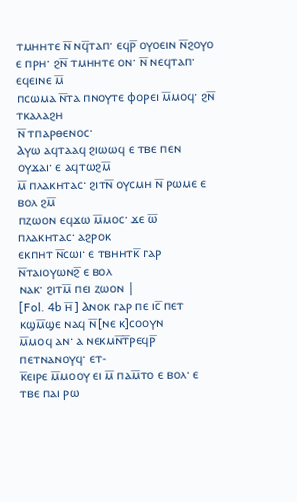ⲧⲙⲏⲏⲧⲉ ⲛ̅ ⲛϥ̅ⲧⲁⲡ· ⲉϥⲣ̅ ⲟⲩⲟⲉⲓⲛ ⲛ̅ϩⲟⲩⲟ
ⲉ ⲡⲣⲏ· ϩⲛ̅ ⲧⲙⲏⲏⲧⲉ ⲟⲛ· ⲛ̅ ⲛⲉϥⲧⲁⲡ· ⲉϥⲉⲓⲛⲉ ⲙ̅
ⲡⲥⲱⲙⲁ ⲛ̅ⲧⲁ ⲡⲛⲟⲩⲧⲉ ⲫⲟⲣⲉⲓ ⲙ̅ⲙⲟϥ· ϩⲛ̅ ⲧⲕⲁⲗⲁϩⲏ
ⲛ̅ ⲧⲡⲁⲣⲑⲉⲛⲟⲥ·
Ⲁⲩⲱ ⲁϥⲧⲁⲁϥ ϩⲓⲱⲱϥ ⲉ ⲧⲃⲉ ⲡⲉⲛ ⲟⲩϫⲁⲓ· ⲉ ⲁϥⲧⲱϩⲙ̅
ⲙ̅ ⲡⲗⲁⲕⲏⲧⲁⲥ· ϩⲓⲧⲛ̅ ⲟⲩⲥⲙⲏ ⲛ̅ ⲣⲱⲙⲉ ⲉ ⲃⲟⲗ ϩⲙ̅
ⲡⲍⲱⲟⲛ ⲉϥϫⲱ ⲙ̅ⲙⲟⲥ· ϫⲉ ⲱ̅ ⲡⲗⲁⲕⲏⲧⲁⲥ· ⲁϩⲣⲟⲕ
ⲉⲕⲡⲏⲧ ⲛ̅ⲥⲱⲓ· ⲉ ⲧⲃⲏⲏⲧⲕ̅ ⲅⲁⲣ ⲛ̅ⲧⲁⲓⲟⲩⲱⲛϩ̅ ⲉ ⲃⲟⲗ
ⲛⲁⲕ· ϩⲓⲧⲙ̅ ⲡⲉⲓ ⲍⲱⲟⲛ |
[Fol. 4b ⲏ̅] Ⲁⲛⲟⲕ ⲅⲁⲣ ⲡⲉ ⲓⲥ̅ ⲡⲉⲧ ⲕϣⲙ̅ϣⲉ ⲛⲁϥ ⲛ̅[ⲛⲉ ⲕ]ⲥⲟⲟⲩⲛ
ⲙ̅ⲙⲟϥ ⲁⲛ· ⲁ ⲛⲉⲕⲙⲛ̅ⲧ̅ⲣⲉϥⲣ̅ ⲡⲉⲧⲛⲁⲛⲟⲩϥ· ⲉⲧ‐
ⲕ̅ⲉⲓⲣⲉ ⲙ̅ⲙⲟⲟⲩ ⲉⲓ ⲙ̅ ⲡⲁⲙ̅ⲧⲟ ⲉ ⲃⲟⲗ· ⲉ ⲧⲃⲉ ⲡⲁⲓ ⲣⲱ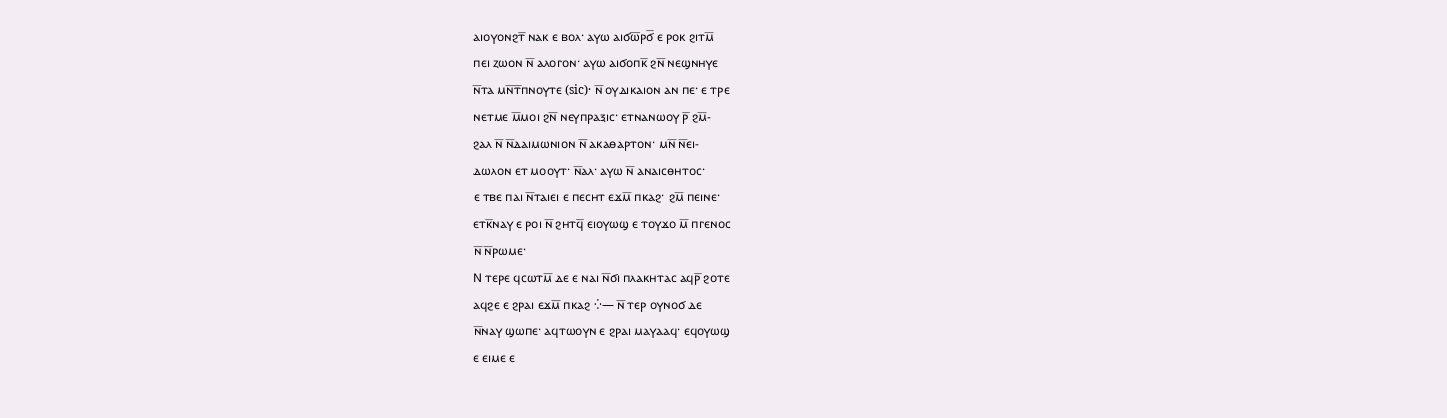ⲁⲓⲟⲩⲟⲛϩⲧ̅ ⲛⲁⲕ ⲉ ⲃⲟⲗ· ⲁⲩⲱ ⲁⲓϭⲱ̅ⲣϭ̅ ⲉ ⲣⲟⲕ ϩⲓⲧⲙ̅
ⲡⲉⲓ ⲍⲱⲟⲛ ⲛ̅ ⲁⲗⲟⲅⲟⲛ· ⲁⲩⲱ ⲁⲓϭⲟⲡⲕ̅ ϩⲛ̅ ⲛⲉϣⲛⲏⲩⲉ
ⲛ̅ⲧⲁ ⲙⲛ̅ⲧ̅ⲡⲛⲟⲩⲧⲉ (sic)· ⲛ̅ ⲟⲩⲇⲓⲕⲁⲓⲟⲛ ⲁⲛ ⲡⲉ· ⲉ ⲧⲣⲉ
ⲛⲉⲧⲙⲉ ⲙ̅ⲙⲟⲓ ϩⲛ̅ ⲛⲉⲩⲡⲣⲁⲝⲓⲥ· ⲉⲧⲛⲁⲛⲱⲟⲩ ⲣ̅ ϩⲙ̅‐
ϩⲁⲗ ⲛ̅ ⲛ̅ⲇⲁⲓⲙⲱⲛⲓⲟⲛ ⲛ̅ ⲁⲕⲁⲑⲁⲣⲧⲟⲛ· ⲙⲛ̅ ⲛ̅ⲉⲓ‐
ⲇⲱⲗⲟⲛ ⲉⲧ ⲙⲟⲟⲩⲧ· ⲛ̅ⲁⲗ· ⲁⲩⲱ ⲛ̅ ⲁⲛⲁⲓⲥⲑⲏⲧⲟⲥ·
ⲉ ⲧⲃⲉ ⲡⲁⲓ ⲛ̅ⲧⲁⲓⲉⲓ ⲉ ⲡⲉⲥⲏⲧ ⲉϫⲙ̅ ⲡⲕⲁϩ· ϩⲙ̅ ⲡⲉⲓⲛⲉ·
ⲉⲧⲕ̅ⲛⲁⲩ ⲉ ⲣⲟⲓ ⲛ̅ ϩⲏⲧϥ̅ ⲉⲓⲟⲩⲱϣ ⲉ ⲧⲟⲩϫⲟ ⲙ̅ ⲡⲅⲉⲛⲟⲥ
ⲛ̅ ⲛ̅ⲣⲱⲙⲉ·
Ⲛ ⲧⲉⲣⲉ ϥⲥⲱⲧⲙ̅ ⲇⲉ ⲉ ⲛⲁⲓ ⲛ̅ϭⲓ ⲡⲗⲁⲕⲏⲧⲁⲥ ⲁϥⲣ̅ ϩⲟⲧⲉ
ⲁϥϩⲉ ⲉ ϩⲣⲁⲓ ⲉϫⲙ̅ ⲡⲕⲁϩ ⁛— ⲛ̅ ⲧⲉⲣ ⲟⲩⲛⲟϭ ⲇⲉ
ⲛ̅ⲛⲁⲩ ϣⲱⲡⲉ· ⲁϥⲧⲱⲟⲩⲛ ⲉ ϩⲣⲁⲓ ⲙⲁⲩⲁⲁϥ· ⲉϥⲟⲩⲱϣ
ⲉ ⲉⲓⲙⲉ ⲉ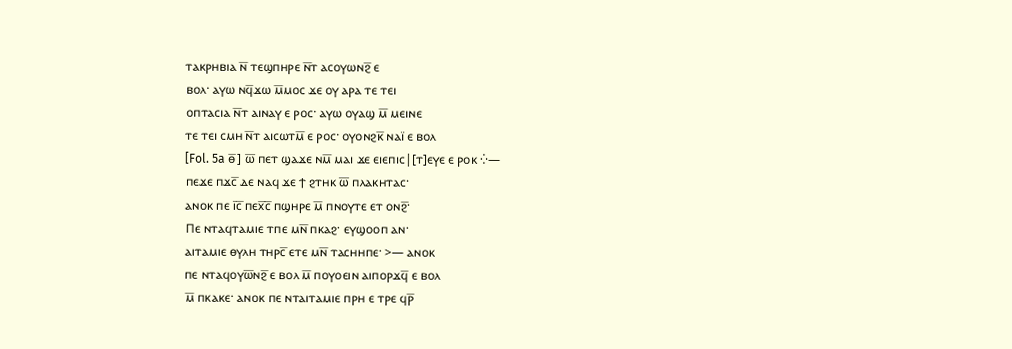ⲧⲁⲕⲣⲏⲃⲓⲁ ⲛ̅ ⲧⲉϣⲡⲏⲣⲉ ⲛ̅ⲧ ⲁⲥⲟⲩⲱⲛϩ̅ ⲉ
ⲃⲟⲗ· ⲁⲩⲱ ⲛϥ̅ϫⲱ ⲙ̅ⲙⲟⲥ ϫⲉ ⲟⲩ ⲁⲣⲁ ⲧⲉ ⲧⲉⲓ
ⲟⲡⲧⲁⲥⲓⲁ ⲛ̅ⲧ ⲁⲓⲛⲁⲩ ⲉ ⲣⲟⲥ· ⲁⲩⲱ ⲟⲩⲁϣ ⲙ̅ ⲙⲉⲓⲛⲉ
ⲧⲉ ⲧⲉⲓ ⲥⲙⲏ ⲛ̅ⲧ ⲁⲓⲥⲱⲧⲙ̅ ⲉ ⲣⲟⲥ· ⲟⲩⲟⲛϩⲕ̅ ⲛⲁⲓ̈ ⲉ ⲃⲟⲗ
[Fol. 5a ⲑ̅] ⲱ̅ ⲡⲉⲧ ϣⲁϫⲉ ⲛⲙ̅ ⲙⲁⲓ ϫⲉ ⲉⲓⲉⲡⲓⲥ|[ⲧ]ⲉⲩⲉ ⲉ ⲣⲟⲕ ⁛—
ⲡⲉϫⲉ ⲡϫⲥ̅ ⲇⲉ ⲛⲁϥ ϫⲉ ϯ ϩⲧⲏⲕ ⲱ̅ ⲡⲗⲁⲕⲏⲧⲁⲥ·
ⲁⲛⲟⲕ ⲡⲉ ⲓ̅ⲥ̅ ⲡⲉⲭ̅ⲥ̅ ⲡϣⲏⲣⲉ ⲙ̅ ⲡⲛⲟⲩⲧⲉ ⲉⲧ ⲟⲛϩ̅·
Ⲡⲉ ⲛⲧⲁϥⲧⲁⲙⲓⲉ ⲧⲡⲉ ⲙⲛ̅ ⲡⲕⲁϩ· ⲉⲩϣⲟⲟⲡ ⲁⲛ·
ⲁⲓⲧⲁⲙⲓⲉ ⲑⲩⲗⲏ ⲧⲏⲣⲥ̅ ⲉⲧⲉ ⲙⲛ̅ ⲧⲁⲥⲏⲏⲡⲉ· >— ⲁⲛⲟⲕ
ⲡⲉ ⲛⲧⲁϥⲟⲩⲱ̅ⲛϩ̅ ⲉ ⲃⲟⲗ ⲙ̅ ⲡⲟⲩⲟⲉⲓⲛ ⲁⲓⲡⲟⲣϫϥ̅ ⲉ ⲃⲟⲗ
ⲙ̅ ⲡⲕⲁⲕⲉ· ⲁⲛⲟⲕ ⲡⲉ ⲛⲧⲁⲓⲧⲁⲙⲓⲉ ⲡⲣⲏ ⲉ ⲧⲣⲉ ϥⲣ̅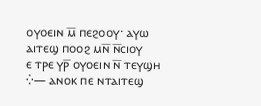ⲟⲩⲟⲉⲓⲛ ⲙ̅ ⲡⲉϩⲟⲟⲩ· ⲁⲩⲱ ⲁⲓⲧⲉϣ ⲡⲟⲟϩ ⲙⲛ̅ ⲛ̅ⲥⲓⲟⲩ
ⲉ ⲧⲣⲉ ⲩⲣ̅ ⲟⲩⲟⲉⲓⲛ ⲛ̅ ⲧⲉⲩϣⲏ ⁛— ⲁⲛⲟⲕ ⲡⲉ ⲛⲧⲁⲓⲧⲉϣ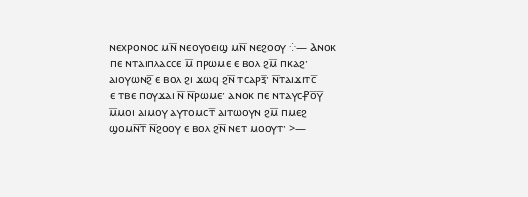ⲛⲉⲭⲣⲟⲛⲟⲥ ⲙⲛ̅ ⲛⲉⲟⲩⲟⲉⲓϣ ⲙⲛ̅ ⲛⲉϩⲟⲟⲩ ⁛— Ⲁⲛⲟⲕ
ⲡⲉ ⲛⲧⲁⲓⲡⲗⲁⲥⲥⲉ ⲙ̅ ⲡⲣⲱⲙⲉ ⲉ ⲃⲟⲗ ϩⲙ̅ ⲡⲕⲁϩ·
ⲁⲓⲟⲩⲱⲛϩ̅ ⲉ ⲃⲟⲗ ϩⲓ ϫⲱϥ ϩⲛ̅ ⲧⲥⲁⲣⲝ̅· ⲛ̅ⲧⲁⲓϫⲓⲧⲥ̅
ⲉ ⲧⲃⲉ ⲡⲟⲩϫⲁⲓ ⲛ̅ ⲛ̅ⲣⲱⲙⲉ· ⲁⲛⲟⲕ ⲡⲉ ⲛⲧⲁⲩⲥ⳨ⲟ̅ⲩ̅
ⲙ̅ⲙⲟⲓ ⲁⲓⲙⲟⲩ ⲁⲩⲧⲟⲙⲥⲧ̅ ⲁⲓⲧⲱⲟⲩⲛ ϩⲙ̅ ⲡⲙⲉϩ
ϣⲟⲙⲛ̅ⲧ̅ ⲛ̅ϩⲟⲟⲩ ⲉ ⲃⲟⲗ ϩⲛ̅ ⲛⲉⲧ ⲙⲟⲟⲩⲧ· >—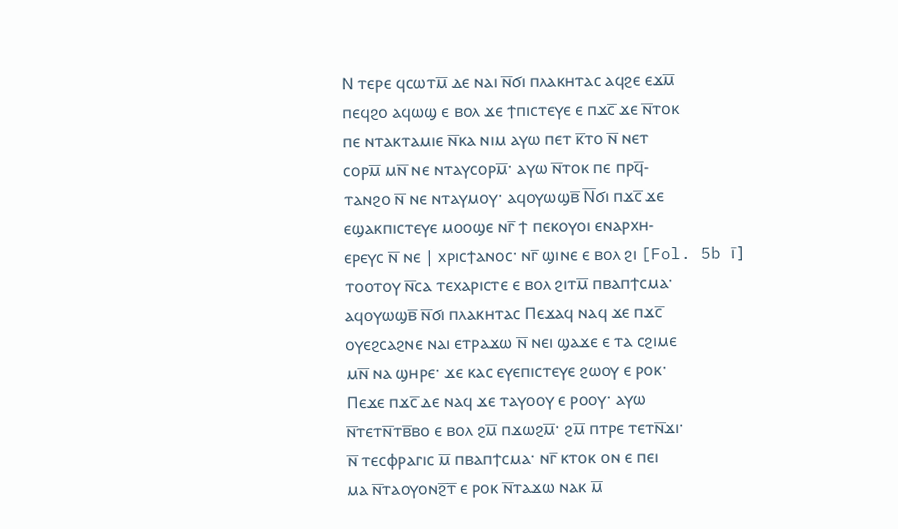Ⲛ ⲧⲉⲣⲉ ϥⲥⲱⲧⲙ̅ ⲇⲉ ⲛⲁⲓ ⲛ̅ϭⲓ ⲡⲗⲁⲕⲏⲧⲁⲥ ⲁϥϩⲉ ⲉϫⲙ̅
ⲡⲉϥϩⲟ ⲁϥⲱϣ ⲉ ⲃⲟⲗ ϫⲉ ϯⲡⲓⲥⲧⲉⲩⲉ ⲉ ⲡϫⲥ̅ ϫⲉ ⲛ̅ⲧⲟⲕ
ⲡⲉ ⲛⲧⲁⲕⲧⲁⲙⲓⲉ ⲛ̅ⲕⲁ ⲛⲓⲙ ⲁⲩⲱ ⲡⲉⲧ ⲕ̅ⲧⲟ ⲛ̅ ⲛⲉⲧ
ⲥⲟⲣⲙ̅ ⲙⲛ̅ ⲛⲉ ⲛⲧⲁⲩⲥⲟⲣⲙ̅· ⲁⲩⲱ ⲛ̅ⲧⲟⲕ ⲡⲉ ⲡⲣϥ̅‐
ⲧⲁⲛϩⲟ ⲛ̅ ⲛⲉ ⲛⲧⲁⲩⲙⲟⲩ· ⲁϥⲟⲩⲱϣⲃ̅ Ⲛ̅ϭⲓ ⲡϫⲥ̅ ϫⲉ
ⲉϣⲁⲕⲡⲓⲥⲧⲉⲩⲉ ⲙⲟⲟϣⲉ ⲛⲅ̅ ϯ ⲡⲉⲕⲟⲩⲟⲓ ⲉⲛⲁⲣⲭⲏ‐
ⲉⲣⲉⲩⲥ ⲛ̅ ⲛⲉ | ⲭⲣⲓⲥϯⲁⲛⲟⲥ· ⲛⲅ̅ ϣⲓⲛⲉ ⲉ ⲃⲟⲗ ϩⲓ [Fol. 5b ⲓ̅]
ⲧⲟⲟⲧⲟⲩ ⲛ̅ⲥⲁ ⲧⲉⲭⲁⲣⲓⲥⲧⲉ ⲉ ⲃⲟⲗ ϩⲓⲧⲙ̅ ⲡⲃⲁⲡϯⲥⲙⲁ·
ⲁϥⲟⲩⲱϣⲃ̅ ⲛ̅ϭⲓ ⲡⲗⲁⲕⲏⲧⲁⲥ Ⲡⲉϫⲁϥ ⲛⲁϥ ϫⲉ ⲡϫⲥ̅
ⲟⲩⲉϩⲥⲁϩⲛⲉ ⲛⲁⲓ ⲉⲧⲣⲁϫⲱ ⲛ̅ ⲛⲉⲓ ϣⲁϫⲉ ⲉ ⲧⲁ ⲥϩⲓⲙⲉ
ⲙⲛ̅ ⲛⲁ ϣⲏⲣⲉ· ϫⲉ ⲕⲁⲥ ⲉⲩⲉⲡⲓⲥⲧⲉⲩⲉ ϩⲱⲟⲩ ⲉ ⲣⲟⲕ·
Ⲡⲉϫⲉ ⲡϫⲥ̅ ⲇⲉ ⲛⲁϥ ϫⲉ ⲧⲁⲩⲟⲟⲩ ⲉ ⲣⲟⲟⲩ· ⲁⲩⲱ
ⲛ̅ⲧⲉⲧⲛ̅ⲧⲃ̅ⲃⲟ ⲉ ⲃⲟⲗ ϩⲙ̅ ⲡϫⲱϩⲙ̅· ϩⲙ̅ ⲡⲧⲣⲉ ⲧⲉⲧⲛ̅ϫⲓ·
ⲛ̅ ⲧⲉⲥⲫⲣⲁⲅⲓⲥ ⲙ̅ ⲡⲃⲁⲡϯⲥⲙⲁ· ⲛⲅ̅ ⲕⲧⲟⲕ ⲟⲛ ⲉ ⲡⲉⲓ
ⲙⲁ ⲛ̅ⲧⲁⲟⲩⲟⲛϩ̅ⲧ̅ ⲉ ⲣⲟⲕ ⲛ̅ⲧⲁϫⲱ ⲛⲁⲕ ⲙ̅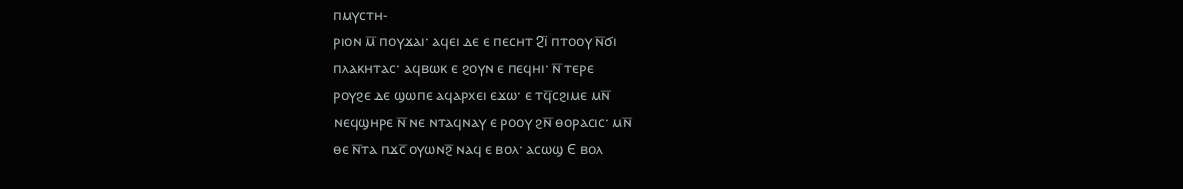ⲡⲙⲩⲥⲧⲏ‐
ⲣⲓⲟⲛ ⲙ̅ ⲡⲟⲩϫⲁⲓ· ⲁϥⲉⲓ ⲇⲉ ⲉ ⲡⲉⲥⲏⲧ Ϩⲓ̈ ⲡⲧⲟⲟⲩ ⲛ̅ϭⲓ
ⲡⲗⲁⲕⲏⲧⲁⲥ· ⲁϥⲃⲱⲕ ⲉ ϩⲟⲩⲛ ⲉ ⲡⲉϥⲏⲓ· ⲛ̅ ⲧⲉⲣⲉ
ⲣⲟⲩϩⲉ ⲇⲉ ϣⲱⲡⲉ ⲁϥⲁⲣⲭⲉⲓ ⲉϫⲱ· ⲉ ⲧϥ̅ⲥϩⲓⲙⲉ ⲙⲛ̅
ⲛⲉϥϣⲏⲣⲉ ⲛ̅ ⲛⲉ ⲛⲧⲁϥⲛⲁⲩ ⲉ ⲣⲟⲟⲩ ϩⲛ̅ ⲑⲟⲣⲁⲥⲓⲥ· ⲙⲛ̅
ⲑⲉ ⲛ̅ⲧⲁ ⲡϫⲥ̅ ⲟⲩⲱⲛϩ̅ ⲛⲁϥ ⲉ ⲃⲟⲗ· ⲁⲥⲱϣ Ⲉ ⲃⲟⲗ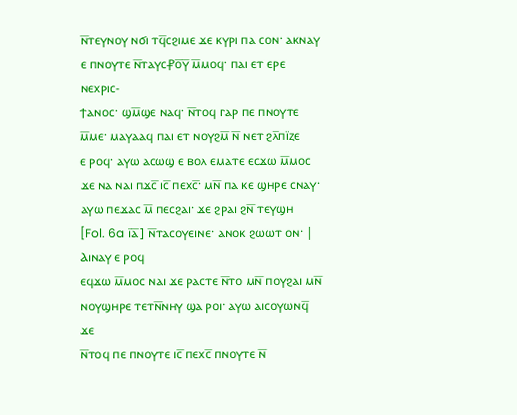ⲛ̅ⲧⲉⲩⲛⲟⲩ ⲛϭⲓ ⲧϥ̅ⲥϩⲓⲙⲉ ϫⲉ ⲕⲩⲣⲓ ⲡⲁ ⲥⲟⲛ· ⲁⲕⲛⲁⲩ
ⲉ ⲡⲛⲟⲩⲧⲉ ⲛ̅ⲧⲁⲩⲥ⳨ⲟ̅ⲩ̅ ⲙ̅ⲙⲟϥ· ⲡⲁⲓ ⲉⲧ ⲉⲣⲉ ⲛⲉⲭⲣⲓⲥ‐
ϯⲁⲛⲟⲥ· ϣⲙ̅ϣⲉ ⲛⲁϥ· ⲛ̅ⲧⲟϥ ⲅⲁⲣ ⲡⲉ ⲡⲛⲟⲩⲧⲉ
ⲙ̅ⲙⲉ· ⲙⲁⲩⲁⲁϥ ⲡⲁⲓ ⲉⲧ ⲛⲟⲩϩⲙ̅ ⲛ̅ ⲛⲉⲧ ϩⲗ̅ⲡⲓ̈ⲍⲉ
ⲉ ⲣⲟϥ· ⲁⲩⲱ ⲁⲥⲱϣ ⲉ ⲃⲟⲗ ⲉⲙⲁⲧⲉ ⲉⲥϫⲱ ⲙ̅ⲙⲟⲥ
ϫⲉ ⲛⲁ ⲛⲁⲓ ⲡϫⲥ̅ ⲓⲥ̅ ⲡⲉⲭⲥ̅· ⲙⲛ̅ ⲡⲁ ⲕⲉ ϣⲏⲣⲉ ⲥⲛⲁⲩ·
ⲁⲩⲱ ⲡⲉϫⲁⲥ ⲙ̅ ⲡⲉⲥϩⲁⲓ· ϫⲉ ϩⲣⲁⲓ ϩⲛ̅ ⲧⲉⲩϣⲏ
[Fol. 6a ⲓ̅ⲁ̅] ⲛ̅ⲧⲁⲥⲟⲩⲉⲓⲛⲉ· ⲁⲛⲟⲕ ϩⲱⲱⲧ ⲟⲛ· | Ⲁⲓⲛⲁⲩ ⲉ ⲣⲟϥ
ⲉϥϫⲱ ⲙ̅ⲙⲟⲥ ⲛⲁⲓ ϫⲉ ⲣⲁⲥⲧⲉ ⲛ̅ⲧⲟ ⲙⲛ̅ ⲡⲟⲩϩⲁⲓ ⲙⲛ̅
ⲛⲟⲩϣⲏⲣⲉ ⲧⲉⲧⲛ̅ⲛⲏⲩ ϣⲁ ⲣⲟⲓ· ⲁⲩⲱ ⲁⲓⲥⲟⲩⲱⲛϥ̅ ϫⲉ
ⲛ̅ⲧⲟϥ ⲡⲉ ⲡⲛⲟⲩⲧⲉ ⲓⲥ̅ ⲡⲉⲭⲥ̅ ⲡⲛⲟⲩⲧⲉ ⲛ̅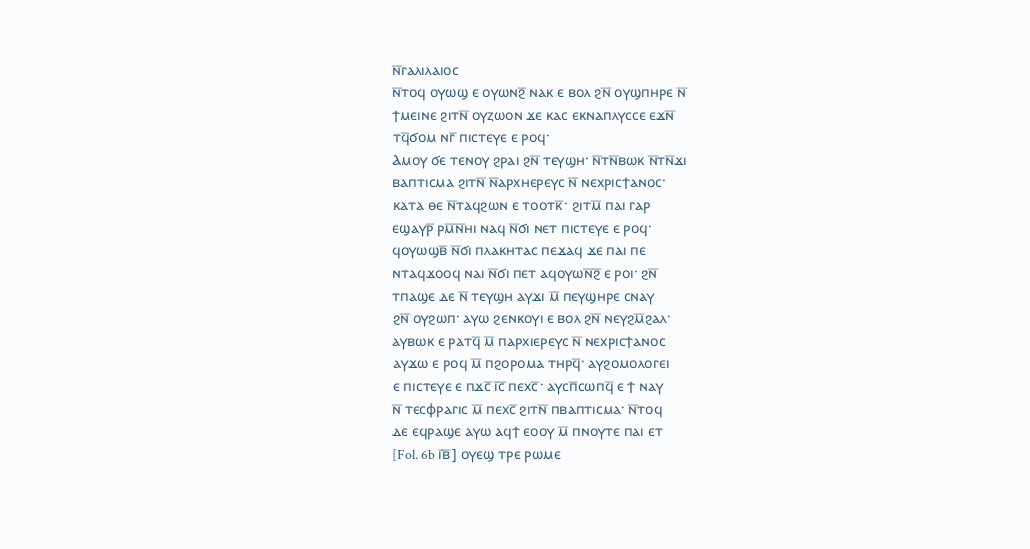ⲛ̅ⲅⲁⲗⲓⲗⲁⲓⲟⲥ
ⲛ̅ⲧⲟϥ ⲟⲩⲱϣ ⲉ ⲟⲩⲱⲛϩ̅ ⲛⲁⲕ ⲉ ⲃⲟⲗ ϩⲛ̅ ⲟⲩϣⲡⲏⲣⲉ ⲛ̅
ϯⲙⲉⲓⲛⲉ ϩⲓⲧⲛ̅ ⲟⲩⲍⲱⲟⲛ ϫⲉ ⲕⲁⲥ ⲉⲕⲛⲁⲡⲗⲩⲥⲥⲉ ⲉϫⲛ̅
ⲧϥ̅ϭⲟⲙ ⲛⲅ̅ ⲡⲓⲥⲧⲉⲩⲉ ⲉ ⲣⲟϥ·
Ⲁⲙⲟⲩ ϭⲉ ⲧⲉⲛⲟⲩ ϩⲣⲁⲓ ϩⲛ̅ ⲧⲉⲩϣⲏ· ⲛ̅ⲧⲛ̅ⲃⲱⲕ ⲛ̅ⲧⲛ̅ϫⲓ
ⲃⲁⲡⲧⲓⲥⲙⲁ ϩⲓⲧⲛ̅ ⲛ̅ⲁⲣⲭⲏⲉⲣⲉⲩⲥ ⲛ̅ ⲛⲉⲭⲣⲓⲥϯⲁⲛⲟⲥ·
ⲕⲁⲧⲁ ⲑⲉ ⲛ̅ⲧⲁϥϩⲱⲛ ⲉ ⲧⲟⲟⲧⲕ̅· ϩⲓⲧⲙ̅ ⲡⲁⲓ ⲅⲁⲣ
ⲉϣⲁⲩⲣ̅ ⲣⲙ̅ⲛ̅ⲏⲓ ⲛⲁϥ ⲛ̅ϭⲓ ⲛⲉⲧ ⲡⲓⲥⲧⲉⲩⲉ ⲉ ⲣⲟϥ·
ϥⲟⲩⲱϣⲃ̅ ⲛ̅ϭⲓ ⲡⲗⲁⲕⲏⲧⲁⲥ ⲡⲉϫⲁϥ ϫⲉ ⲡⲁⲓ ⲡⲉ
ⲛⲧⲁϥϫⲟⲟϥ ⲛⲁⲓ ⲛ̅ϭⲓ ⲡⲉⲧ ⲁϥⲟⲩⲱⲛ̅ϩ̅ ⲉ ⲣⲟⲓ· ϩⲛ̅
ⲧⲡⲁϣⲉ ⲇⲉ ⲛ̅ ⲧⲉⲩϣⲏ ⲁⲩϫⲓ ⲙ̅ ⲡⲉⲩϣⲏⲣⲉ ⲥⲛⲁⲩ
ϩⲛ̅ ⲟⲩϩⲱⲡ· ⲁⲩⲱ ϩⲉⲛⲕⲟⲩⲓ ⲉ ⲃⲟⲗ ϩⲛ̅ ⲛⲉⲩϩⲙ̅ϩⲁⲗ·
ⲁⲩⲃⲱⲕ ⲉ ⲣⲁⲧϥ̅ ⲙ̅ ⲡⲁⲣⲭⲓⲉⲣⲉⲩⲥ ⲛ̅ ⲛⲉⲭⲣⲓⲥϯⲁⲛⲟⲥ
ⲁⲩϫⲱ ⲉ ⲣⲟϥ ⲙ̅ ⲡϩⲟⲣⲟⲙⲁ ⲧⲏⲣϥ̅· ⲁⲩϩⲟⲙⲟⲗⲟⲅⲉⲓ
ⲉ ⲡⲓⲥⲧⲉⲩⲉ ⲉ ⲡϫⲥ̅ ⲓ̅ⲥ̅ ⲡⲉⲭⲥ̅· ⲁⲩⲥⲡ̅ⲥⲱⲡϥ̅ ⲉ ϯ ⲛⲁⲩ
ⲛ̅ ⲧⲉⲥⲫⲣⲁⲅⲓⲥ ⲙ̅ ⲡⲉⲭⲥ̅ ϩⲓⲧⲛ̅ ⲡⲃⲁⲡⲧⲓⲥⲙⲁ· ⲛ̅ⲧⲟϥ
ⲇⲉ ⲉϥⲣⲁϣⲉ ⲁⲩⲱ ⲁϥϯ ⲉⲟⲟⲩ ⲙ̅ ⲡⲛⲟⲩⲧⲉ ⲡⲁⲓ ⲉⲧ
[Fol. 6b ⲓ̅ⲃ̅] ⲟⲩⲉϣ ⲧⲣⲉ ⲣⲱⲙⲉ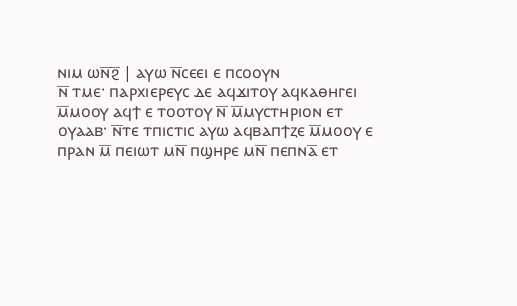ⲛⲓⲙ ⲱⲛ̅ϩ̅ | ⲁⲩⲱ ⲛ̅ⲥⲉⲉⲓ ⲉ ⲡⲥⲟⲟⲩⲛ
ⲛ̅ ⲧⲙⲉ· ⲡⲁⲣⲭⲓⲉⲣⲉⲩⲥ ⲇⲉ ⲁϥϫⲓⲧⲟⲩ ⲁϥⲕⲁⲑⲏⲅⲉⲓ
ⲙ̅ⲙⲟⲟⲩ ⲁϥϯ ⲉ ⲧⲟⲟⲧⲟⲩ ⲛ̅ ⲙ̅ⲙⲩⲥⲧⲏⲣⲓⲟⲛ ⲉⲧ
ⲟⲩⲁⲁⲃ· ⲛ̅ⲧⲉ ⲧⲡⲓⲥⲧⲓⲥ ⲁⲩⲱ ⲁϥⲃⲁⲡϯⲍⲉ ⲙ̅ⲙⲟⲟⲩ ⲉ
ⲡⲣⲁⲛ ⲙ̅ ⲡⲉⲓⲱⲧ ⲙⲛ̅ ⲡϣⲏⲣⲉ ⲙⲛ̅ ⲡⲉⲡⲛⲁ̅ ⲉⲧ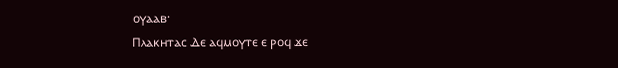ⲟⲩⲁⲁⲃ·
Ⲡⲗⲁⲕⲏⲧⲁⲥ Ⲇⲉ ⲁϥⲙⲟⲩⲧⲉ ⲉ ⲣⲟϥ ϫⲉ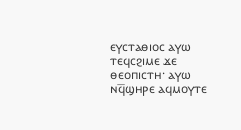ⲉⲩⲥⲧⲁⲑⲓⲟⲥ ⲁⲩⲱ
ⲧⲉϥⲥϩⲓⲙⲉ ϫⲉ ⲑⲉⲟⲡⲓⲥⲧⲏ· ⲁⲩⲱ ⲛϥ̅ϣⲏⲣⲉ ⲁϥⲙⲟⲩⲧⲉ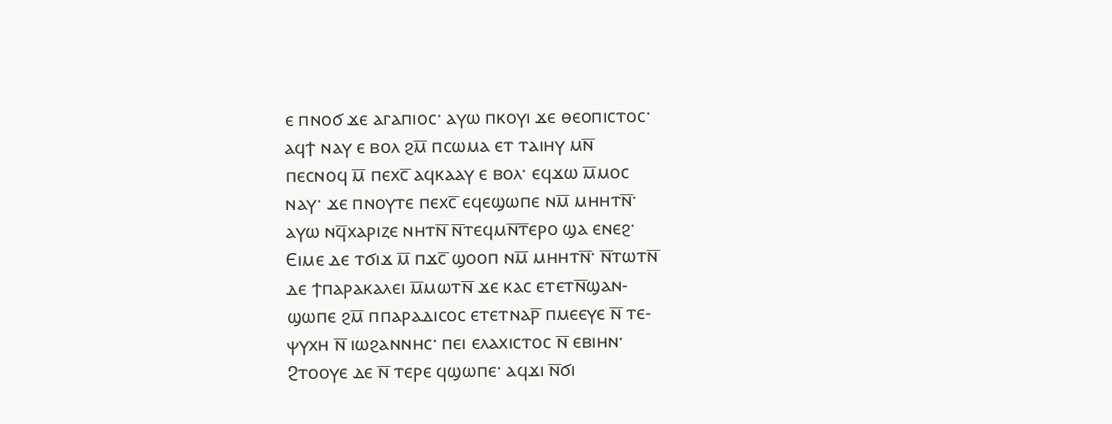ⲉ ⲡⲛⲟϭ ϫⲉ ⲁⲅⲁⲡⲓⲟⲥ· ⲁⲩⲱ ⲡⲕⲟⲩⲓ ϫⲉ ⲑⲉⲟⲡⲓⲥⲧⲟⲥ·
ⲁϥϯ ⲛⲁⲩ ⲉ ⲃⲟⲗ ϩⲙ̅ ⲡⲥⲱⲙⲁ ⲉⲧ ⲧⲁⲓⲏⲩ ⲙⲛ̅
ⲡⲉⲥⲛⲟϥ ⲙ̅ ⲡⲉⲭⲥ̅ ⲁϥⲕⲁⲁⲩ ⲉ ⲃⲟⲗ· ⲉϥϫⲱ ⲙ̅ⲙⲟⲥ
ⲛⲁⲩ· ϫⲉ ⲡⲛⲟⲩⲧⲉ ⲡⲉⲭⲥ̅ ⲉϥⲉϣⲱⲡⲉ ⲛⲙ̅ ⲙⲏⲏⲧⲛ̅·
ⲁⲩⲱ ⲛϥ̅ⲭⲁⲣⲓⲍⲉ ⲛⲏⲧⲛ̅ ⲛ̅ⲧⲉϥⲙⲛ̅ⲧ̅ⲉⲣⲟ ϣⲁ ⲉⲛⲉϩ·
Ⲉⲓⲙⲉ ⲇⲉ ⲧϭⲓϫ ⲙ̅ ⲡϫⲥ̅ ϣⲟⲟⲡ ⲛⲙ̅ ⲙⲏⲏⲧⲛ̅· ⲛ̅ⲧⲱⲧⲛ̅
ⲇⲉ ϯⲡⲁⲣⲁⲕⲁⲗⲉⲓ ⲙ̅ⲙⲱⲧⲛ̅ ϫⲉ ⲕⲁⲥ ⲉⲧⲉⲧⲛ̅ϣⲁⲛ‐
ϣⲱⲡⲉ ϩⲙ̅ ⲡⲡⲁⲣⲁⲇⲓⲥⲟⲥ ⲉⲧⲉⲧⲛⲁⲣ̅ ⲡⲙⲉⲉⲩⲉ ⲛ̅ ⲧⲉ‐
ⲯⲩⲭⲏ ⲛ̅ ⲓⲱϩⲁⲛⲛⲏⲥ· ⲡⲉⲓ ⲉⲗⲁⲭⲓⲥⲧⲟⲥ ⲛ̅ ⲉⲃⲓⲏⲛ·
Ϩⲧⲟⲟⲩⲉ ⲇⲉ ⲛ̅ ⲧⲉⲣⲉ ϥϣⲱⲡⲉ· ⲁϥϫⲓ ⲛ̅ϭⲓ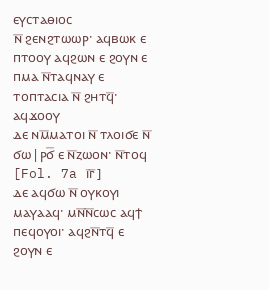ⲉⲩⲥⲧⲁⲑⲓⲟⲥ
ⲛ̅ ϩⲉⲛϩⲧⲱⲱⲣ· ⲁϥⲃⲱⲕ ⲉ ⲡⲧⲟⲟⲩ ⲁϥϩⲱⲛ ⲉ ϩⲟⲩⲛ ⲉ
ⲡⲙⲁ ⲛ̅ⲧⲁϥⲛⲁⲩ ⲉ ⲧⲟⲡⲧⲁⲥⲓⲁ ⲛ̅ ϩⲏⲧϥ̅· ⲁϥϫⲟⲟⲩ
ⲇⲉ ⲛⲙ̅ⲙⲁⲧⲟⲓ ⲛ̅ ⲧⲗⲟⲓϭⲉ ⲛ̅ ϭⲱ|ⲣϭ̅ ⲉ ⲛ̅ⲍⲱⲟⲛ· ⲛ̅ⲧⲟϥ [Fol. 7a ⲓ̅ⲅ̅]
ⲇⲉ ⲁϥϭⲱ ⲛ̅ ⲟⲩⲕⲟⲩⲓ ⲙⲁⲩⲁⲁϥ· ⲙⲛ̅ⲛ̅ⲥⲱⲥ ⲁϥϯ
ⲡⲉϥⲟⲩⲟⲓ· ⲁϥϩⲛ̅ⲧϥ̅ ⲉ ϩⲟⲩⲛ ⲉ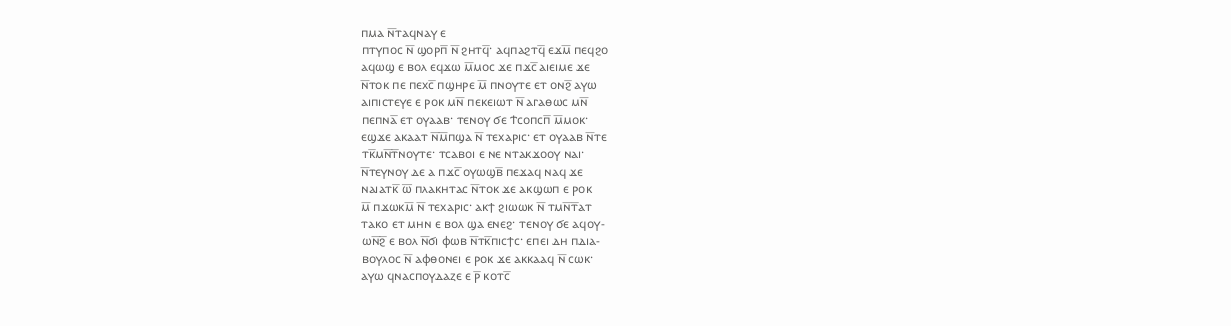ⲡⲙⲁ ⲛ̅ⲧⲁϥⲛⲁⲩ ⲉ
ⲡⲧⲩⲡⲟⲥ ⲛ̅ ϣⲟⲣⲡ̅ ⲛ̅ ϩⲏⲧϥ̅· ⲁϥⲡⲁϩⲧϥ̅ ⲉϫⲙ̅ ⲡⲉϥϩⲟ
ⲁϥⲱϣ ⲉ ⲃⲟⲗ ⲉϥϫⲱ ⲙ̅ⲙⲟⲥ ϫⲉ ⲡϫⲥ̅ ⲁⲓⲉⲓⲙⲉ ϫⲉ
ⲛ̅ⲧⲟⲕ ⲡⲉ ⲡⲉⲭⲥ̅ ⲡϣⲏⲣⲉ ⲙ̅ ⲡⲛⲟⲩⲧⲉ ⲉⲧ ⲟⲛϩ̅ ⲁⲩⲱ
ⲁⲓⲡⲓⲥⲧⲉⲩⲉ ⲉ ⲣⲟⲕ ⲙⲛ̅ ⲡⲉⲕⲉⲓⲱⲧ ⲛ̅ ⲁⲅⲁⲑⲱⲥ ⲙⲛ̅
ⲡⲉⲡⲛⲁ̅ ⲉⲧ ⲟⲩⲁⲁⲃ· ⲧⲉⲛⲟⲩ ϭⲉ Ϯⲥⲟⲡⲥⲡ̅ ⲙ̅ⲙⲟⲕ·
ⲉϣϫⲉ ⲁⲕⲁⲁⲧ ⲛ̅ⲙ̅ⲡϣⲁ ⲛ̅ ⲧⲉⲭⲁⲣⲓⲥ· ⲉⲧ ⲟⲩⲁⲁⲃ ⲛ̅ⲧⲉ
ⲧⲕ̅ⲙⲛ̅ⲧ̅ⲛⲟⲩⲧⲉ· ⲧⲥⲁⲃⲟⲓ ⲉ ⲛⲉ ⲛⲧⲁⲕϫⲟⲟⲩ ⲛⲁⲓ·
ⲛ̅ⲧⲉⲩⲛⲟⲩ ⲇⲉ ⲁ ⲡϫⲥ̅ ⲟⲩⲱϣⲃ̅ ⲡⲉϫⲁϥ ⲛⲁϥ ϫⲉ
ⲛⲁⲓⲁⲧⲕ̅ ⲱ̅ ⲡⲗⲁⲕⲏⲧⲁⲥ ⲛ̅ⲧⲟⲕ ϫⲉ ⲁⲕϣⲱⲡ ⲉ ⲣⲟⲕ
ⲙ̅ ⲡϫⲱⲕⲙ̅ ⲛ̅ ⲧⲉⲭⲁⲣⲓⲥ· ⲁⲕϯ ϩⲓⲱⲱⲕ ⲛ̅ ⲧⲙⲛ̅ⲧ̅ⲁⲧ
ⲧⲁⲕⲟ ⲉⲧ ⲙⲏⲛ ⲉ ⲃⲟⲗ ϣⲁ ⲉⲛⲉϩ· ⲧⲉⲛⲟⲩ ϭⲉ ⲁϥⲟⲩ‐
ⲱⲛ̅ϩ̅ ⲉ ⲃⲟⲗ ⲛ̅ϭⲓ ⲫⲱⲃ ⲛ̅ⲧⲕ̅ⲡⲓⲥϯⲥ· ⲉⲡⲉⲓ ⲇⲏ ⲡⲇⲓⲁ‐
ⲃⲟⲩⲗⲟⲥ ⲛ̅ ⲁⲫⲑⲟⲛⲉⲓ ⲉ ⲣⲟⲕ ϫⲉ ⲁⲕⲕⲁⲁϥ ⲛ̅ ⲥⲱⲕ·
ⲁⲩⲱ ϥⲛⲁⲥⲡⲟⲩⲇⲁⲍⲉ ⲉ ⲣ̅ ⲕⲟⲧⲥ̅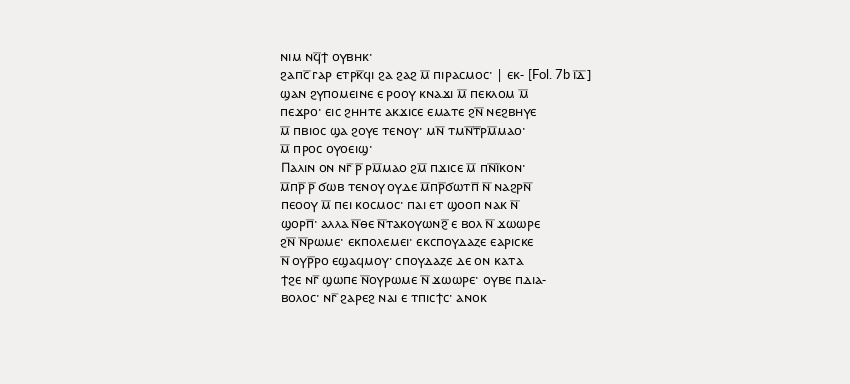ⲛⲓⲙ ⲛϥ̅ϯ ⲟⲩⲃⲏⲕ·
ϩⲁⲡⲥ̅ ⲅⲁⲣ ⲉⲧⲣⲕ̅ϥⲓ ϩⲁ ϩⲁϩ ⲙ̅ ⲡⲓⲣⲁⲥⲙⲟⲥ· | ⲉⲕ‐ [Fol. 7b ⲓ̅ⲇ̅]
ϣⲁⲛ ϩⲩⲡⲟⲙⲉⲓⲛⲉ ⲉ ⲣⲟⲟⲩ ⲕⲛⲁϫⲓ ⲙ̅ ⲡⲉⲕⲗⲟⲙ ⲙ̅
ⲡⲉϫⲣⲟ· ⲉⲓⲥ ϩⲏⲏⲧⲉ ⲁⲕϫⲓⲥⲉ ⲉⲙⲁⲧⲉ ϩⲛ̅ ⲛⲉϩⲃⲏⲩⲉ
ⲙ̅ ⲡⲃⲓⲟⲥ ϣⲁ ϩⲟⲩⲉ ⲧⲉⲛⲟⲩ· ⲙⲛ̅ ⲧⲙⲛ̅ⲧ̅ⲣⲙ̅ⲙⲁⲟ·
ⲙ̅ ⲡⲣⲟⲥ ⲟⲩⲟⲉⲓϣ·
Ⲡⲁⲗⲓⲛ ⲟⲛ ⲛⲅ̅ ⲣ̅ ⲣⲙ̅ⲙⲁⲟ ϩⲙ̅ ⲡϫⲓⲥⲉ ⲙ̅ ⲡⲛ̅ⲓ̅ⲕⲟⲛ·
ⲙ̅ⲡⲣ̅ ⲣ̅ ϭⲱⲃ ⲧⲉⲛⲟⲩ ⲟⲩⲇⲉ ⲙ̅ⲡⲣ̅ϭⲱⲧⲡ̅ ⲛ̅ ⲛⲁϩⲣⲛ̅
ⲡⲉⲟⲟⲩ ⲙ̅ ⲡⲉⲓ ⲕⲟⲥⲙⲟⲥ· ⲡⲁⲓ ⲉⲧ ϣⲟⲟⲡ ⲛⲁⲕ ⲛ̅
ϣⲟⲣⲡ̅· ⲁⲗⲗⲁ ⲛ̅ⲑⲉ ⲛ̅ⲧⲁⲕⲟⲩⲱⲛϩ̅ ⲉ ⲃⲟⲗ ⲛ̅ ϫⲱⲱⲣⲉ
ϩⲛ̅ ⲛ̅ⲣⲱⲙⲉ· ⲉⲕⲡⲟⲗⲉⲙⲉⲓ· ⲉⲕⲥⲡⲟⲩⲇⲁⲍⲉ ⲉⲁⲣⲓⲥⲕⲉ
ⲛ̅ ⲟⲩⲣ̅ⲣⲟ ⲉϣⲁϥⲙⲟⲩ· ⲥⲡⲟⲩⲇⲁⲍⲉ ⲇⲉ ⲟⲛ ⲕⲁⲧⲁ
ϯϩⲉ ⲛⲅ̅ ϣⲱⲡⲉ ⲛ̅ⲟⲩⲣⲱⲙⲉ ⲛ̅ ϫⲱⲱⲣⲉ· ⲟⲩⲃⲉ ⲡⲇⲓⲁ‐
ⲃⲟⲗⲟⲥ· ⲛⲅ̅ ϩⲁⲣⲉϩ ⲛⲁⲓ ⲉ ⲧⲡⲓⲥϯⲥ· ⲁⲛⲟⲕ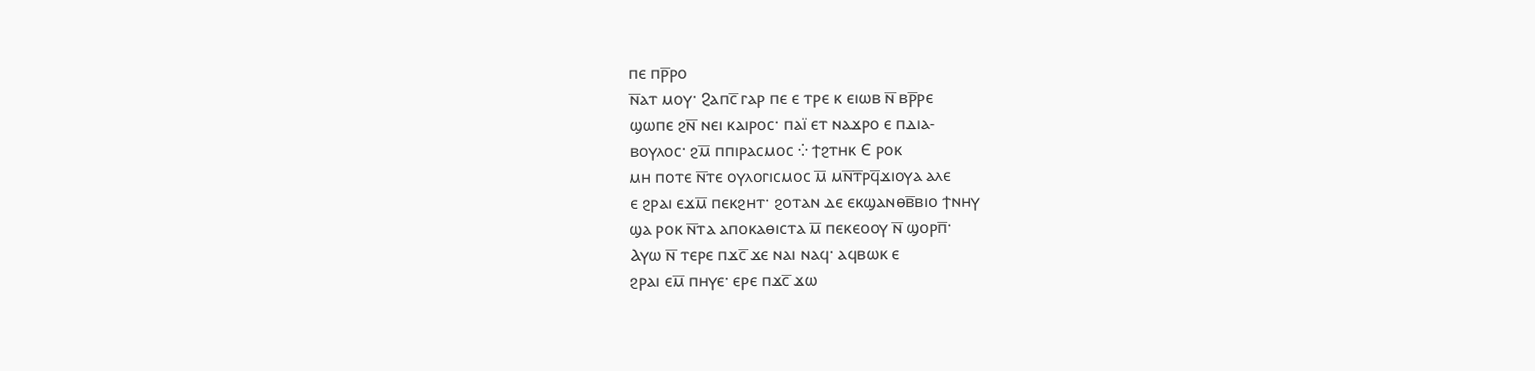ⲡⲉ ⲡⲣ̅ⲣⲟ
ⲛ̅ⲁⲧ ⲙⲟⲩ· Ϩⲁⲡⲥ̅ ⲅⲁⲣ ⲡⲉ ⲉ ⲧⲣⲉ ⲕ ⲉⲓⲱⲃ ⲛ̅ ⲃⲣ̅ⲣⲉ
ϣⲱⲡⲉ ϩⲛ̅ ⲛⲉⲓ ⲕⲁⲓⲣⲟⲥ· ⲡⲁⲓ̈ ⲉⲧ ⲛⲁϫⲣⲟ ⲉ ⲡⲇⲓⲁ‐
ⲃⲟⲩⲗⲟⲥ· ϩⲙ̅ ⲡⲡⲓⲣⲁⲥⲙⲟⲥ ⁛ ϯϩⲧⲏⲕ Ⲉ ⲣⲟⲕ
ⲙⲏ ⲡⲟⲧⲉ ⲛ̅ⲧⲉ ⲟⲩⲗⲟⲅⲓⲥⲙⲟⲥ ⲙ̅ ⲙⲛ̅ⲧ̅ⲣϥ̅ϫⲓⲟⲩⲁ ⲁⲗⲉ
ⲉ ϩⲣⲁⲓ ⲉϫⲙ̅ ⲡⲉⲕϩⲏⲧ· ϩⲟⲧⲁⲛ ⲇⲉ ⲉⲕϣⲁⲛⲑⲃ̅ⲃⲓⲟ ϯⲛⲏⲩ
ϣⲁ ⲣⲟⲕ ⲛ̅ⲧⲁ ⲁⲡⲟⲕⲁⲑⲓⲥⲧⲁ ⲙ̅ ⲡⲉⲕⲉⲟⲟⲩ ⲛ̅ ϣⲟⲣⲡ̅·
Ⲁⲩⲱ ⲛ̅ ⲧⲉⲣⲉ ⲡϫⲥ̅ ϫⲉ ⲛⲁⲓ ⲛⲁϥ· ⲁϥⲃⲱⲕ ⲉ
ϩⲣⲁⲓ ⲉⲙ̅ ⲡⲏⲩⲉ· ⲉⲣⲉ ⲡϫⲥ̅ ϫⲱ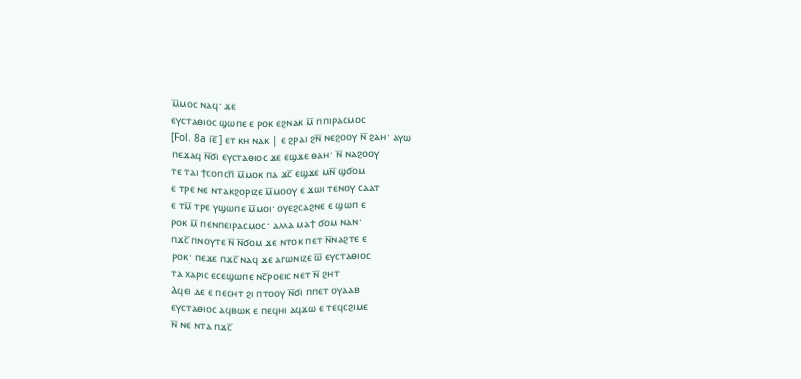ⲙ̅ⲙⲟⲥ ⲛⲁϥ· ϫⲉ
ⲉⲩⲥⲧⲁⲑⲓⲟⲥ ϣⲱⲡⲉ ⲉ ⲣⲟⲕ ⲉϩⲛⲁⲕ ⲙ̅ ⲡⲡⲓⲣⲁⲥⲙⲟⲥ
[Fol. 8a ⲓ̅ⲉ̅] ⲉⲧ ⲕⲏ ⲛⲁⲕ | ⲉ ϩⲣⲁⲓ ϩⲛ̅ ⲛⲉϩⲟⲟⲩ ⲛ̅ ϩⲁⲏ· ⲁⲩⲱ
ⲡⲉϫⲁϥ ⲛ̅ϭⲓ ⲉⲩⲥⲧⲁⲑⲓⲟⲥ ϫⲉ ⲉϣϫⲉ ⲑⲁⲏ· ⲛ̅ ⲛⲁϩⲟⲟⲩ
ⲧⲉ ⲧⲁⲓ ϯⲥⲟⲡⲥⲡ̅ ⲙ̅ⲙⲟⲕ ⲡⲁ ϫⲥ̅ ⲉϣϫⲉ ⲙⲛ̅ ϣϭⲟⲙ
ⲉ ⲧⲣⲉ ⲛⲉ ⲛⲧⲁⲕϩⲟⲣⲓⲍⲉ ⲙ̅ⲙⲟⲟⲩ ⲉ ϫⲱⲓ ⲧⲉⲛⲟⲩ ⲥⲁⲁⲧ
ⲉ ⲧⲙ̅ ⲧⲣⲉ ⲩϣⲱⲡⲉ ⲙ̅ⲙⲟⲓ· ⲟⲩⲉϩⲥⲁϩⲛⲉ ⲉ ϣⲱⲡ ⲉ
ⲣⲟⲕ ⲙ̅ ⲡⲉⲛⲡⲉⲓⲣⲁⲥⲙⲟⲥ· ⲁⲗⲗⲁ ⲙⲁϯ ϭⲟⲙ ⲛⲁⲛ·
ⲡϫⲥ̅ ⲡⲛⲟⲩⲧⲉ ⲛ̅ ⲛ̅ϭⲟⲙ ϫⲉ ⲛⲧⲟⲕ ⲡⲉⲧ ⲛ̅ⲛⲁϩⲧⲉ ⲉ
ⲣⲟⲕ· ⲡⲉϫⲉ ⲡϫⲥ̅ ⲛⲁϥ ϫⲉ ⲁⲅⲱⲛⲓⲍⲉ ⲱ̅ ⲉⲩⲥⲧⲁⲑⲓⲟⲥ
ⲧⲁ ⲭⲁⲣⲓⲥ ⲉⲥⲉϣⲱⲡⲉ ⲛⲥ̅ⲣⲟⲉⲓⲥ ⲛⲉⲧ ⲛ̅ ϩⲏⲧ
Ⲁϥⲉⲓ ⲇⲉ ⲉ ⲡⲉⲥⲏⲧ ϩⲓ ⲡⲧⲟⲟⲩ ⲛ̅ϭⲓ ⲡⲡⲉⲧ ⲟⲩⲁⲁⲃ
ⲉⲩⲥⲧⲁⲑⲓⲟⲥ ⲁϥⲃⲱⲕ ⲉ ⲡⲉϥⲏⲓ ⲁϥϫⲱ ⲉ ⲧⲉϥⲥϩⲓⲙⲉ
ⲛ̅ ⲛⲉ ⲛⲧⲁ ⲡϫⲥ̅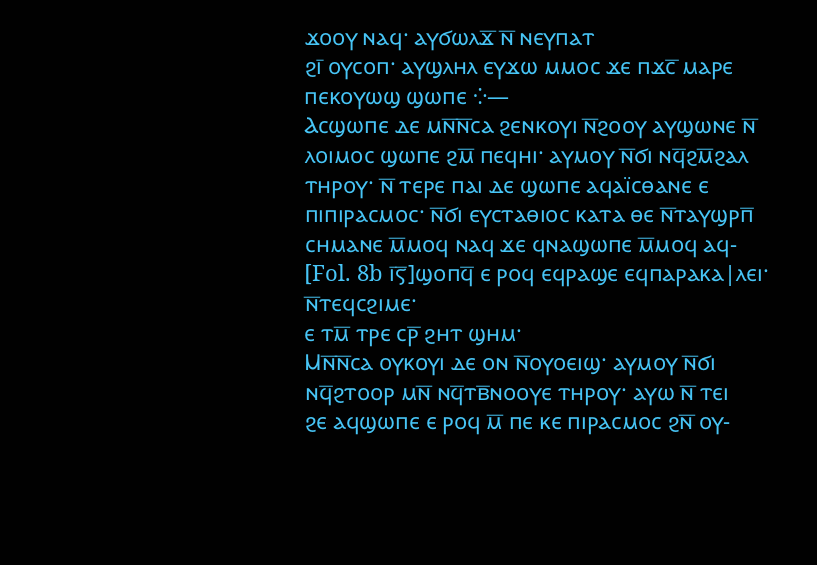ϫⲟⲟⲩ ⲛⲁϥ· ⲁⲩϭⲱⲗϫ̅ ⲛ̅ ⲛⲉⲩⲡⲁⲧ
ϩⲓ̅ ⲟⲩⲥⲟⲡ· ⲁⲩϣⲗⲏⲗ ⲉⲩϫⲱ ⲙⲙⲟⲥ ϫⲉ ⲡϫⲥ̅ ⲙⲁⲣⲉ
ⲡⲉⲕⲟⲩⲱϣ ϣⲱⲡⲉ ⁛—
Ⲁⲥϣⲱⲡⲉ ⲇⲉ ⲙⲛ̅ⲛ̅ⲥⲁ ϩⲉⲛⲕⲟⲩⲓ ⲛ̅ϩⲟⲟⲩ ⲁⲩϣⲱⲛⲉ ⲛ̅
ⲗⲟⲓⲙⲟⲥ ϣⲱⲡⲉ ϩⲙ̅ ⲡⲉϥⲏⲓ· ⲁⲩⲙⲟⲩ ⲛ̅ϭⲓ ⲛϥ̅ϩⲙ̅ϩⲁⲗ
ⲧⲏⲣⲟⲩ· ⲛ̅ ⲧⲉⲣⲉ ⲡⲁⲓ ⲇⲉ ϣⲱⲡⲉ ⲁϥⲁⲓ̈ⲥⲑⲁⲛⲉ ⲉ
ⲡⲓⲡⲓⲣⲁⲥⲙⲟⲥ· ⲛ̅ϭⲓ ⲉⲩⲥⲧⲁⲑⲓⲟⲥ ⲕⲁⲧⲁ ⲑⲉ ⲛ̅ⲧⲁⲩϣⲣⲡ̅
ⲥⲏⲙⲁⲛⲉ ⲙ̅ⲙⲟϥ ⲛⲁϥ ϫⲉ ϥⲛⲁϣⲱⲡⲉ ⲙ̅ⲙⲟϥ ⲁϥ‐
[Fol. 8b ⲓ̅ⲋ̅]ϣⲟⲡϥ̅ ⲉ ⲣⲟϥ ⲉϥⲣⲁϣⲉ ⲉϥⲡⲁⲣⲁⲕⲁ|ⲗⲉⲓ· ⲛ̅ⲧⲉϥⲥϩⲓⲙⲉ·
ⲉ ⲧⲙ̅ ⲧⲣⲉ ⲥⲣ̅ ϩⲏⲧ ϣⲏⲙ·
Ⲙⲛ̅ⲛ̅ⲥⲁ ⲟⲩⲕⲟⲩⲓ ⲇⲉ ⲟⲛ ⲛ̅ⲟⲩⲟⲉⲓϣ· ⲁⲩⲙⲟⲩ ⲛ̅ϭⲓ
ⲛϥ̅ϩⲧⲟⲟⲣ ⲙⲛ̅ ⲛϥ̅ⲧⲃ̅ⲛⲟⲟⲩⲉ ⲧⲏⲣⲟⲩ· ⲁⲩⲱ ⲛ̅ ⲧⲉⲓ
ϩⲉ ⲁϥϣⲱⲡⲉ ⲉ ⲣⲟϥ ⲙ̅ ⲡⲉ ⲕⲉ ⲡⲓⲣⲁⲥⲙⲟⲥ ϩⲛ̅ ⲟⲩ‐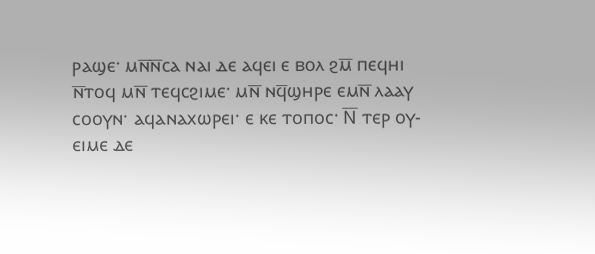ⲣⲁϣⲉ· ⲙⲛ̅ⲛ̅ⲥⲁ ⲛⲁⲓ ⲇⲉ ⲁϥⲉⲓ ⲉ ⲃⲟⲗ ϩⲙ̅ ⲡⲉϥⲏⲓ
ⲛ̅ⲧⲟϥ ⲙⲛ̅ ⲧⲉϥⲥϩⲓⲙⲉ· ⲙⲛ̅ ⲛϥ̅ϣⲏⲣⲉ ⲉⲙⲛ̅ ⲗⲁⲁⲩ
ⲥⲟⲟⲩⲛ· ⲁϥⲁⲛⲁⲭⲱⲣⲉⲓ· ⲉ ⲕⲉ ⲧⲟⲡⲟⲥ· Ⲛ̅ ⲧⲉⲣ ⲟⲩ‐
ⲉⲓⲙⲉ ⲇⲉ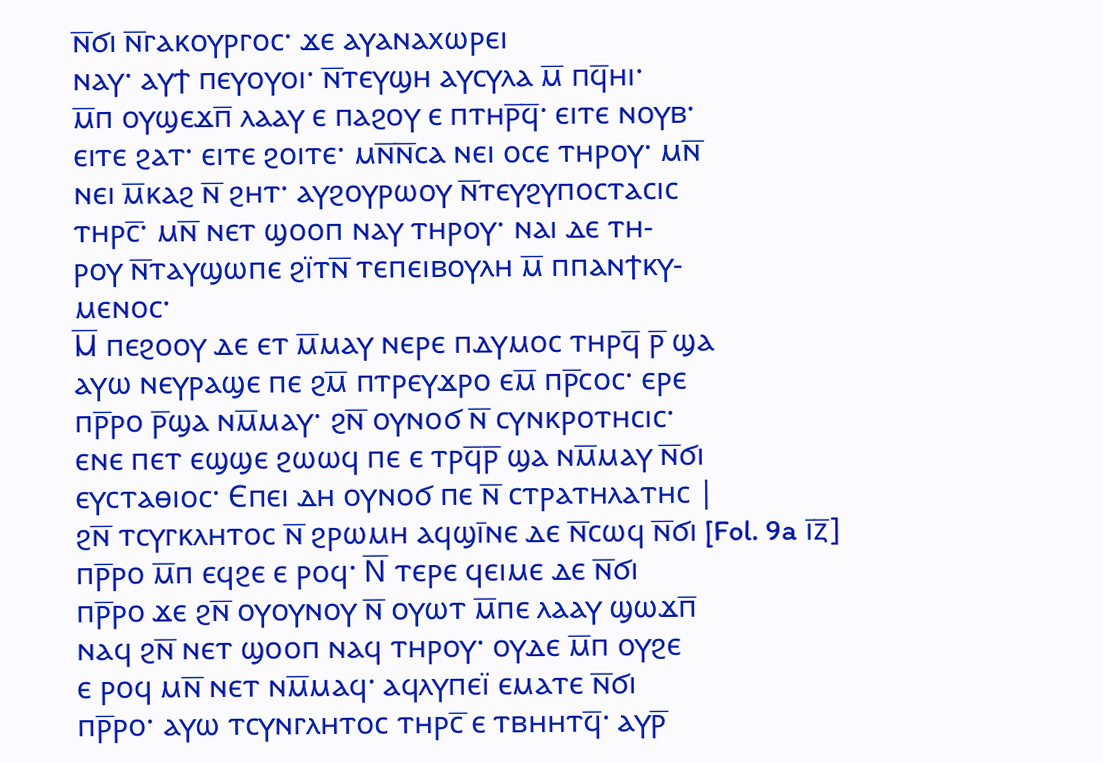ⲛ̅ϭⲓ ⲛ̅ⲅⲁⲕⲟⲩⲣⲅⲟⲥ· ϫⲉ ⲁⲩⲁⲛⲁⲭⲱⲣⲉⲓ
ⲛⲁⲩ· ⲁⲩϯ ⲡⲉⲩⲟⲩⲟⲓ· ⲛ̅ⲧⲉⲩϣⲏ ⲁⲩⲥⲩⲗⲁ ⲙ̅ ⲡϥ̅ⲏⲓ·
ⲙ̅ⲡ ⲟⲩϣⲉϫⲡ̅ ⲗⲁⲁⲩ ⲉ ⲡⲁϩⲟⲩ ⲉ ⲡⲧⲏⲣ̅ϥ̅· ⲉⲓⲧⲉ ⲛⲟⲩⲃ·
ⲉⲓⲧⲉ ϩⲁⲧ· ⲉⲓⲧⲉ ϩⲟⲓⲧⲉ· ⲙⲛ̅ⲛ̅ⲥⲁ ⲛⲉⲓ ⲟⲥⲉ ⲧⲏⲣⲟⲩ· ⲙⲛ̅
ⲛⲉⲓ ⲙ̅ⲕⲁϩ ⲛ̅ ϩⲏⲧ· ⲁⲩϩⲟⲩⲣⲱⲟⲩ ⲛ̅ⲧⲉⲩϩⲩⲡⲟⲥⲧⲁⲥⲓⲥ
ⲧⲏⲣⲥ̅· ⲙⲛ̅ ⲛⲉⲧ ϣⲟⲟⲡ ⲛⲁⲩ ⲧⲏⲣⲟⲩ· ⲛⲁⲓ ⲇⲉ ⲧⲏ‐
ⲣⲟⲩ ⲛ̅ⲧⲁⲩϣⲱⲡⲉ ϩⲓ̈ⲧⲛ̅ ⲧⲉⲡⲉⲓⲃⲟⲩⲗⲏ ⲙ̅ ⲡⲡⲁⲛϯⲕⲩ‐
ⲙⲉⲛⲟⲥ·
Ⲙ̅ ⲡⲉϩⲟⲟⲩ ⲇⲉ ⲉⲧ ⲙ̅ⲙⲁⲩ ⲛⲉⲣⲉ ⲡⲇⲩⲙⲟⲥ ⲧⲏⲣϥ̅ ⲣ̅ ϣⲁ
ⲁⲩⲱ ⲛⲉⲩⲣⲁϣⲉ ⲡⲉ ϩⲙ̅ ⲡⲧⲣⲉⲩϫⲣⲟ ⲉⲙ̅ ⲡⲣ̅ⲥⲟⲥ· ⲉⲣⲉ
ⲡⲣ̅ⲣⲟ ⲣ̅ϣⲁ ⲛⲙ̅ⲙⲁⲩ· ϩⲛ̅ ⲟⲩⲛⲟϭ ⲛ̅ ⲥⲩⲛⲕⲣⲟⲧⲏⲥⲓⲥ·
ⲉⲛⲉ ⲡⲉⲧ ⲉϣϣⲉ ϩⲱⲱϥ ⲡⲉ ⲉ ⲧⲣϥ̅ⲣ̅ ϣⲁ ⲛⲙ̅ⲙⲁⲩ ⲛ̅ϭⲓ
ⲉⲩⲥⲧⲁⲑⲓⲟⲥ· Ⲉⲡⲉⲓ ⲇⲏ ⲟⲩⲛⲟϭ ⲡⲉ ⲛ̅ ⲥⲧⲣⲁⲧⲏⲗⲁⲧⲏⲥ |
ϩⲛ̅ ⲧⲥⲩⲅⲕⲗⲏⲧⲟⲥ ⲛ̅ ϩⲣⲱⲙⲏ ⲁϥϣⲓ̅ⲛⲉ ⲇⲉ ⲛ̅ⲥⲱϥ ⲛ̅ϭⲓ [Fol. 9a ⲓ̅ⲍ̅]
ⲡⲣ̅ⲣⲟ ⲙ̅ⲡ ⲉϥϩⲉ ⲉ ⲣⲟϥ· Ⲛ̅ ⲧⲉⲣⲉ ϥⲉⲓⲙⲉ ⲇⲉ ⲛ̅ϭⲓ
ⲡⲣ̅ⲣⲟ ϫⲉ ϩⲛ̅ ⲟⲩⲟⲩⲛⲟⲩ ⲛ̅ ⲟⲩⲱⲧ ⲙ̅ⲡⲉ ⲗⲁⲁⲩ ϣⲱϫⲡ̅
ⲛⲁϥ ϩⲛ̅ ⲛⲉⲧ ϣⲟⲟⲡ ⲛⲁϥ ⲧⲏⲣⲟⲩ· ⲟⲩⲇⲉ ⲙ̅ⲡ ⲟⲩϩⲉ
ⲉ ⲣⲟϥ ⲙⲛ̅ ⲛⲉⲧ ⲛⲙ̅ⲙⲁϥ· ⲁϥⲗⲩⲡⲉⲓ̈ ⲉⲙⲁⲧⲉ ⲛ̅ϭⲓ
ⲡⲣ̅ⲣⲟ· ⲁⲩⲱ ⲧⲥⲩⲛⲅⲗⲏⲧⲟⲥ ⲧⲏⲣⲥ̅ ⲉ ⲧⲃⲏⲏⲧϥ̅· ⲁⲩⲣ̅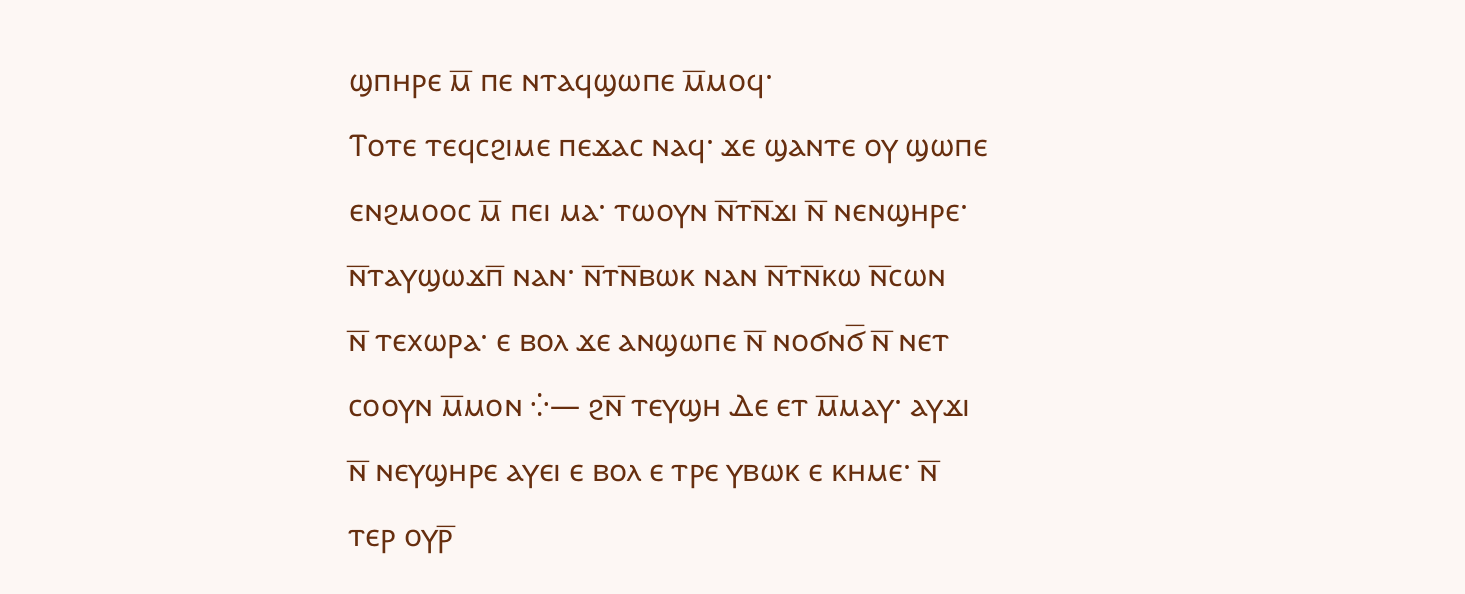ϣⲡⲏⲣⲉ ⲙ̅ ⲡⲉ ⲛⲧⲁϥϣⲱⲡⲉ ⲙ̅ⲙⲟϥ·
Ⲧⲟⲧⲉ ⲧⲉϥⲥϩⲓⲙⲉ ⲡⲉϫⲁⲥ ⲛⲁϥ· ϫⲉ ϣⲁⲛⲧⲉ ⲟⲩ ϣⲱⲡⲉ
ⲉⲛϩⲙⲟⲟⲥ ⲙ̅ ⲡⲉⲓ ⲙⲁ· ⲧⲱⲟⲩⲛ ⲛ̅ⲧⲛ̅ϫⲓ ⲛ̅ ⲛⲉⲛϣⲏⲣⲉ·
ⲛ̅ⲧⲁⲩϣⲱϫⲡ̅ ⲛⲁⲛ· ⲛ̅ⲧⲛ̅ⲃⲱⲕ ⲛⲁⲛ ⲛ̅ⲧⲛ̅ⲕⲱ ⲛ̅ⲥⲱⲛ
ⲛ̅ ⲧⲉⲭⲱⲣⲁ· ⲉ ⲃⲟⲗ ϫⲉ ⲁⲛϣⲱⲡⲉ ⲛ̅ ⲛⲟϭⲛϭ̅ ⲛ̅ ⲛⲉⲧ
ⲥⲟⲟⲩⲛ ⲙ̅ⲙⲟⲛ ⁛— ϩⲛ̅ ⲧⲉⲩϣⲏ Ⲇⲉ ⲉⲧ ⲙ̅ⲙⲁⲩ· ⲁⲩϫⲓ
ⲛ̅ ⲛⲉⲩϣⲏⲣⲉ ⲁⲩⲉⲓ ⲉ ⲃⲟⲗ ⲉ ⲧⲣⲉ ⲩⲃⲱⲕ ⲉ ⲕⲏⲙⲉ· ⲛ̅
ⲧⲉⲣ ⲟⲩⲣ̅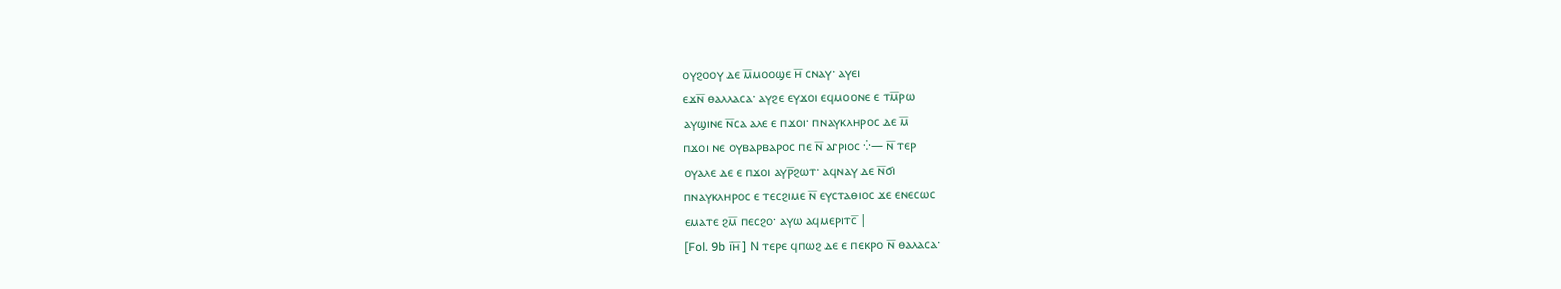ⲟⲩϩⲟⲟⲩ ⲇⲉ ⲙ̅ⲙⲟⲟϣⲉ ⲏ̅ ⲥⲛⲁⲩ· ⲁⲩⲉⲓ
ⲉϫⲛ̅ ⲑⲁⲗⲗⲁⲥⲁ· ⲁⲩϩⲉ ⲉⲩϫⲟⲓ ⲉϥⲙⲟⲟⲛⲉ ⲉ ⲧⲙ̅ⲣⲱ
ⲁⲩϣⲓⲛⲉ ⲛ̅ⲥⲁ ⲁⲗⲉ ⲉ ⲡϫⲟⲓ· ⲡⲛⲁⲩⲕⲗⲏⲣⲟⲥ ⲇⲉ ⲙ̅
ⲡϫⲟⲓ ⲛⲉ ⲟⲩⲃⲁⲣⲃⲁⲣⲟⲥ ⲡⲉ ⲛ̅ ⲁⲅⲣⲓⲟⲥ ⁛— ⲛ̅ ⲧⲉⲣ
ⲟⲩⲁⲗⲉ ⲇⲉ ⲉ ⲡϫⲟⲓ ⲁⲩⲣ̅ϩⲱⲧ· ⲁϥⲛⲁⲩ ⲇⲉ ⲛ̅ϭⲓ
ⲡⲛⲁⲩⲕⲗⲏⲣⲟⲥ ⲉ ⲧⲉⲥϩⲓⲙⲉ ⲛ̅ ⲉⲩⲥⲧⲁⲑⲓⲟⲥ ϫⲉ ⲉⲛⲉⲥⲱⲥ
ⲉⲙⲁⲧⲉ ϩⲙ̅ ⲡⲉⲥϩⲟ· ⲁⲩⲱ ⲁϥⲙⲉⲣⲓⲧⲥ̅ |
[Fol. 9b ⲓ̅ⲏ̅] Ⲛ ⲧⲉⲣⲉ ϥⲡⲱϩ ⲇⲉ ⲉ ⲡⲉⲕⲣⲟ ⲛ̅ ⲑⲁⲗⲁⲥⲁ·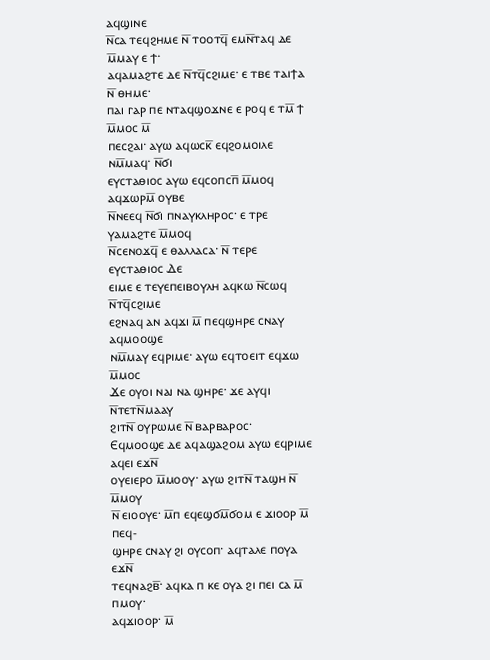ⲁϥϣⲓⲛⲉ
ⲛ̅ⲥⲁ ⲧⲉϥϩⲏⲙⲉ ⲛ̅ ⲧⲟⲟⲧϥ̅ ⲉⲙⲛ̅ⲧⲁϥ ⲇⲉ ⲙ̅ⲙⲁⲩ ⲉ ϯ·
ⲁϥⲁⲙⲁϩⲧⲉ ⲇⲉ ⲛ̅ⲧϥ̅ⲥϩⲓⲙⲉ· ⲉ ⲧⲃⲉ ⲧⲁⲓϯⲁ ⲛ̅ ⲑⲏⲙⲉ·
ⲡⲁⲓ ⲅⲁⲣ ⲡⲉ ⲛⲧⲁϥϣⲟϫⲛⲉ ⲉ ⲣⲟϥ ⲉ ⲧⲙ̅ ϯ ⲙ̅ⲙⲟⲥ ⲙ̅
ⲡⲉⲥϩⲁⲓ· ⲁⲩⲱ ⲁϥⲱⲥⲕ̅ ⲉϥϩⲟⲙⲟⲓⲗⲉ ⲛⲙ̅ⲙⲁϥ· ⲛ̅ϭⲓ
ⲉⲩⲥⲧⲁⲑⲓⲟⲥ ⲁⲩⲱ ⲉϥⲥⲟⲡⲥⲡ̅ ⲙ̅ⲙⲟϥ ⲁϥϫⲱⲣⲙ̅ ⲟⲩⲃⲉ
ⲛ̅ⲛⲉⲉϥ ⲛ̅ϭⲓ ⲡⲛⲁⲩⲕⲗⲏⲣⲟⲥ· ⲉ ⲧⲣⲉ ⲩⲁⲙⲁϩⲧⲉ ⲙ̅ⲙⲟϥ
ⲛ̅ⲥⲉⲛⲟϫϥ̅ ⲉ ⲑⲁⲗⲗⲁⲥⲁ· ⲛ̅ ⲧⲉⲣⲉ ⲉⲩⲥⲧⲁⲑⲓⲟⲥ Ⲇⲉ
ⲉⲓⲙⲉ ⲉ ⲧⲉⲩⲉⲡⲉⲓⲃⲟⲩⲗⲏ ⲁϥⲕⲱ ⲛ̅ⲥⲱϥ ⲛ̅ⲧϥ̅ⲥϩⲓⲙⲉ
ⲉϩⲛⲁϥ ⲁⲛ ⲁϥϫⲓ ⲙ̅ ⲡⲉϥϣⲏⲣⲉ ⲥⲛⲁⲩ ⲁϥⲙⲟⲟϣⲉ
ⲛⲙ̅ⲙⲁⲩ ⲉϥⲣⲓⲙⲉ· ⲁⲩⲱ ⲉϥⲧⲟⲉⲓⲧ ⲉϥϫⲱ ⲙ̅ⲙⲟⲥ
Ϫⲉ ⲟⲩⲟⲓ ⲛⲁⲓ ⲛⲁ ϣⲏⲣⲉ· ϫⲉ ⲁⲩϥⲓ ⲛ̅ⲧⲉⲧⲛ̅ⲙⲁⲁⲩ
ϩⲓⲧⲛ̅ ⲟⲩⲣⲱⲙⲉ ⲛ̅ ⲃⲁⲣⲃⲁⲣⲟⲥ·
Ⲉϥⲙⲟⲟϣⲉ ⲇⲉ ⲁϥⲁϣⲁϩⲟⲙ ⲁⲩⲱ ⲉϥⲣⲓⲙⲉ ⲁϥⲉⲓ ⲉϫⲛ̅
ⲟⲩⲉⲓⲉⲣⲟ ⲙ̅ⲙⲟⲟⲩ· ⲁⲩⲱ ϩⲓⲧⲛ̅ ⲧⲁϣⲏ ⲛ̅ ⲙ̅ⲙⲟⲩ
ⲛ̅ ⲉⲓⲟⲟⲩⲉ· ⲙ̅ⲡ ⲉϥⲉϣϭⲙ̅ϭⲟⲙ ⲉ ϫⲓⲟⲟⲣ ⲙ̅ ⲡⲉϥ‐
ϣⲏⲣⲉ ⲥⲛⲁⲩ ϩⲓ ⲟⲩⲥⲟⲡ· ⲁϥⲧⲁⲗⲉ ⲡⲟⲩⲁ ⲉϫⲛ̅
ⲧⲉϥⲛⲁϩⲃ̅· ⲁϥⲕⲁ ⲡ ⲕⲉ ⲟⲩⲁ ϩⲓ ⲡⲉⲓ ⲥⲁ ⲙ̅ ⲡⲙⲟⲩ·
ⲁϥϫⲓⲟⲟⲣ· ⲙ̅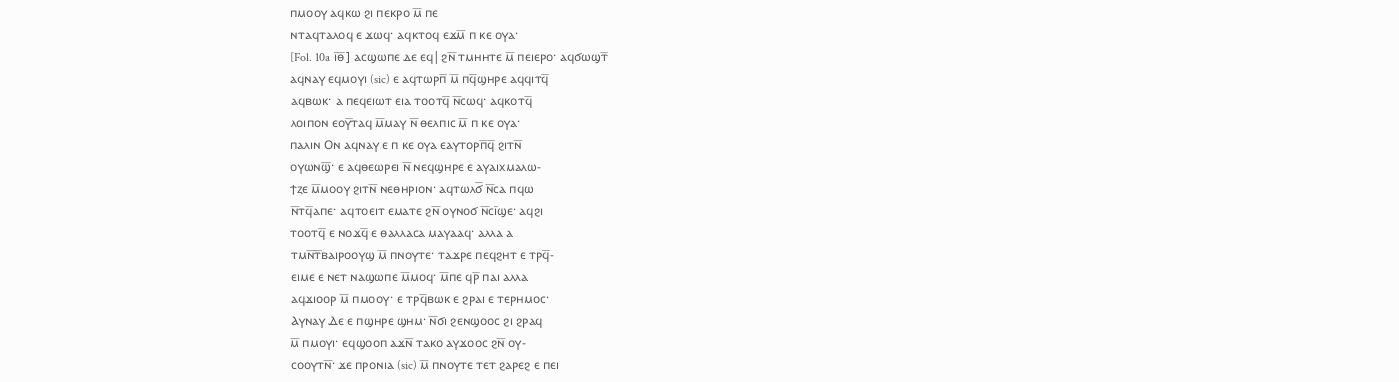ⲡⲙⲟⲟⲩ ⲁϥⲕⲱ ϩⲓ ⲡⲉⲕⲣⲟ ⲙ̅ ⲡⲉ
ⲛⲧⲁϥⲧⲁⲗⲟϥ ⲉ ϫⲱϥ· ⲁϥⲕⲧⲟϥ ⲉϫⲙ̅ ⲡ ⲕⲉ ⲟⲩⲁ·
[Fol. 10a ⲓ̅ⲑ̅] ⲁⲥϣⲱⲡⲉ ⲇⲉ ⲉϥ|ϩⲛ̅ ⲧⲙⲏⲏⲧⲉ ⲙ̅ ⲡⲉⲓⲉⲣⲟ· ⲁϥϭⲱϣⲧ̅
ⲁϥⲛⲁⲩ ⲉϥⲙⲟⲩⲓ (sic) ⲉ ⲁϥⲧⲱⲣⲡ̅ ⲙ̅ ⲡϥ̅ϣⲏⲣⲉ ⲁϥϥⲓⲧϥ̅
ⲁϥⲃⲱⲕ· ⲁ ⲡⲉϥⲉⲓⲱⲧ ⲉⲓⲁ ⲧⲟⲟⲧϥ̅ ⲛ̅ⲥⲱϥ· ⲁϥⲕⲟⲧϥ̅
ⲗⲟⲓⲡⲟⲛ ⲉⲟⲩ̅ⲧⲁϥ ⲙ̅ⲙⲁⲩ ⲛ̅ ⲑⲉⲗⲡⲓⲥ ⲙ̅ ⲡ ⲕⲉ ⲟⲩⲁ·
ⲡⲁⲗⲓⲛ Ⲟⲛ ⲁϥⲛⲁⲩ ⲉ ⲡ ⲕⲉ ⲟⲩⲁ ⲉⲁⲩⲧⲟⲣⲡ̅ϥ̅ ϩⲓⲧⲛ̅
ⲟⲩⲱⲛϣ̅· ⲉ ⲁϥⲑⲉⲱⲣⲉⲓ ⲛ̅ ⲛⲉϥϣⲏⲣⲉ ⲉ ⲁⲩⲁⲓⲭⲙⲁⲗⲱ‐
ϯⲍⲉ ⲙ̅ⲙⲟⲟⲩ ϩⲓⲧⲛ̅ ⲛⲉⲑⲏⲣⲓⲟⲛ· ⲁϥⲧⲱⲗϭ̅ ⲛ̅ⲥⲁ ⲡϥⲱ
ⲛ̅ⲧϥ̅ⲁⲡⲉ· ⲁϥⲧⲟⲉⲓⲧ ⲉⲙⲁⲧⲉ ϩⲛ̅ ⲟⲩⲛⲟϭ ⲛ̅ⲥⲓ̅ϣⲉ· ⲁϥϩⲓ
ⲧⲟⲟⲧϥ̅ ⲉ ⲛⲟϫϥ̅ ⲉ ⲑⲁⲗⲗⲁⲥⲁ ⲙⲁⲩⲁⲁϥ· ⲁⲗⲗⲁ ⲁ
ⲧⲙⲛ̅ⲧ̅ⲃⲁⲓⲣⲟⲟⲩϣ ⲙ̅ ⲡⲛⲟⲩⲧⲉ· ⲧⲁϫⲣⲉ ⲡⲉϥϩⲏⲧ ⲉ ⲧⲣϥ̅‐
ⲉⲓⲙⲉ ⲉ ⲛⲉⲧ ⲛⲁϣⲱⲡⲉ ⲙ̅ⲙⲟϥ· ⲙ̅ⲡⲉ ϥⲣ̅ ⲡⲁⲓ ⲁⲗⲗⲁ
ⲁϥϫⲓⲟⲟⲣ ⲙ̅ ⲡⲙⲟⲟⲩ· ⲉ ⲧⲣϥ̅ⲃⲱⲕ ⲉ ϩⲣⲁⲓ ⲉ ⲧⲉⲣⲏⲙⲟⲥ·
Ⲁⲩⲛⲁⲩ Ⲇⲉ ⲉ ⲡϣⲏⲣⲉ ϣⲏⲙ· ⲛ̅ϭⲓ ϩⲉⲛϣⲟⲟⲥ ϩⲓ ϩⲣⲁϥ
ⲙ̅ ⲡⲙⲟⲩⲓ· ⲉϥϣⲟⲟⲡ ⲁϫⲛ̅ ⲧⲁⲕⲟ ⲁⲩϫⲟⲟⲥ ϩⲛ̅ ⲟⲩ‐
ⲥⲟⲟⲩⲧⲛ̅· ϫⲉ ⲡⲣⲟⲛⲓⲁ (sic) ⲙ̅ ⲡⲛⲟⲩⲧⲉ ⲧⲉⲧ ϩⲁⲣⲉϩ ⲉ ⲡⲉⲓ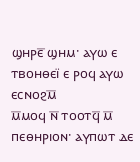ϣⲏⲣⲉ̅ ϣⲏⲙ· ⲁⲩⲱ ⲉ ⲧⲃⲟⲏⲑⲉⲓ̈ ⲉ ⲣⲟϥ ⲁⲩⲱ ⲉⲥⲛⲟϩⲙ̅
ⲙ̅ⲙⲟϥ ⲛ̅ ⲧⲟⲟⲧϥ̅ ⲙ̅ ⲡⲉⲑⲏⲣⲓⲟⲛ· ⲁⲩⲡⲱⲧ ⲇⲉ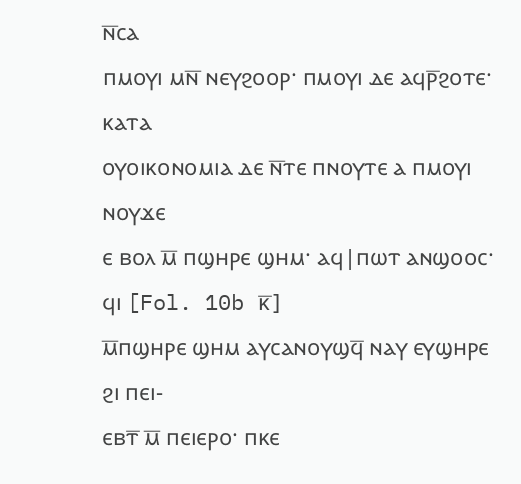ⲛ̅ⲥⲁ
ⲡⲙⲟⲩⲓ ⲙⲛ̅ ⲛⲉⲩϩⲟⲟⲣ· ⲡⲙⲟⲩⲓ ⲇⲉ ⲁϥⲣ̅ϩⲟⲧⲉ· ⲕⲁⲧⲁ
ⲟⲩⲟⲓⲕⲟⲛⲟⲙⲓⲁ ⲇⲉ ⲛ̅ⲧⲉ ⲡⲛⲟⲩⲧⲉ ⲁ ⲡⲙⲟⲩⲓ ⲛⲟⲩϫⲉ
ⲉ ⲃⲟⲗ ⲙ̅ ⲡϣⲏⲣⲉ ϣⲏⲙ· ⲁϥ|ⲡⲱⲧ ⲁⲛϣⲟⲟⲥ· ϥⲓ [Fol. 10b ⲕ̅]
ⲙ̅ⲡϣⲏⲣⲉ ϣⲏⲙ ⲁⲩⲥⲁⲛⲟⲩϣϥ̅ ⲛⲁⲩ ⲉⲩϣⲏⲣⲉ ϩⲓ ⲡⲉⲓ‐
ⲉⲃⲧ̅ ⲙ̅ ⲡⲉⲓⲉⲣⲟ· ⲡⲕⲉ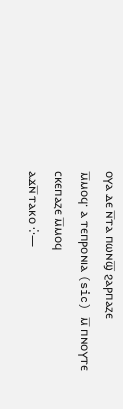ⲟⲩⲁ ⲇⲉ ⲛ̅ⲧⲁ ⲡⲱⲛϣ̅ ϩⲁⲣⲡⲁⲍⲉ
ⲙ̅ⲙⲟϥ· ⲁ ⲧⲉⲡⲣⲟⲛⲓⲁ (sic) ⲙ̅ ⲡⲛⲟⲩⲧⲉ ⲥⲕⲉⲡⲁⲍⲉ ⲙ̅ⲙⲟϥ
ⲁϫⲛ̅ ⲧⲁⲕⲟ ⁛—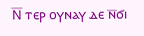Ⲛ̅ ⲧⲉⲣ ⲟⲩⲛⲁⲩ ⲇⲉ ⲛ̅ϭⲓ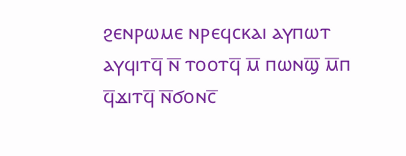ϩⲉⲛⲣⲱⲙⲉ ⲛⲣⲉϥⲥⲕⲁⲓ ⲁⲩⲡⲱⲧ
ⲁⲩϥⲓⲧϥ̅ ⲛ̅ ⲧⲟⲟⲧϥ̅ ⲙ̅ ⲡⲱⲛϣ̅ ⲙ̅ⲡ ϥ̅ϫⲓⲧϥ̅ ⲛ̅ϭⲟⲛⲥ̅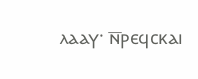ⲗⲁⲁⲩ· ⲛ̅ⲣⲉϥⲥⲕⲁⲓ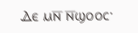Ⲇⲉ ⲙⲛ̅ ⲛ̅ϣⲟⲟⲥ·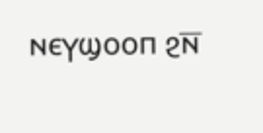ⲛⲉⲩϣⲟⲟⲡ ϩⲛ̅